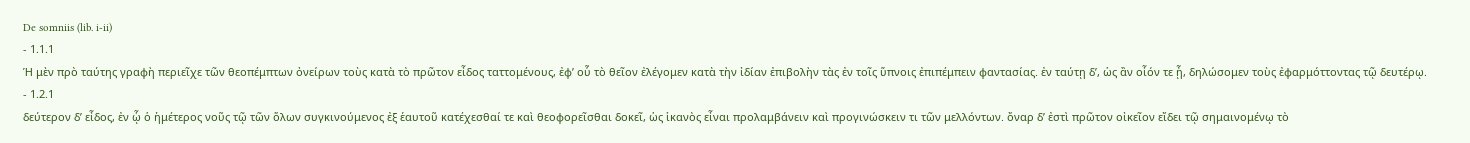De somniis (lib. i‑ii)
- 1.1.1
Ἡ μὲν πρὸ ταύτης γραφὴ περιεῖχε τῶν θεοπέμπτων ὀνείρων τοὺς κατὰ τὸ πρῶτον εἶδος ταττομένους, ἐφ’ οὗ τὸ θεῖον ἐλέγομεν κατὰ τὴν ἰδίαν ἐπιβολὴν τὰς ἐν τοῖς ὕπνοις ἐπιπέμπειν φαντασίας. ἐν ταύτῃ δ’, ὡς ἂν οἷόν τε ᾖ, δηλώσομεν τοὺς ἐφαρμόττοντας τῷ δευτέρῳ.
- 1.2.1
δεύτερον δ’ εἶδος, ἐν ᾧ ὁ ἡμέτερος νοῦς τῷ τῶν ὅλων συγκινούμενος ἐξ ἑαυτοῦ κατέχεσθαί τε καὶ θεοφορεῖσθαι δοκεῖ, ὡς ἱκανὸς εἶναι προλαμβάνειν καὶ προγινώσκειν τι τῶν μελλόντων. ὄναρ δ’ ἐστὶ πρῶτον οἰκεῖον εἴδει τῷ σημαινομένῳ τὸ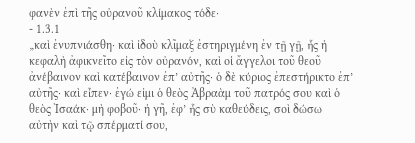φανὲν ἐπὶ τῆς οὐρανοῦ κλίμακος τόδε·
- 1.3.1
„καὶ ἐνυπνιάσθη· καὶ ἰδοὺ κλῖμαξ ἐστηριγμένη ἐν τῇ γῇ, ἧς ἡ κεφαλὴ ἀφικνεῖτο εἰς τὸν οὐρανόν, καὶ οἱ ἄγγελοι τοῦ θεοῦ ἀνέβαινον καὶ κατέβαινον ἐπ’ αὐτῆς· ὁ δὲ κύριος ἐπεστήρικτο ἐπ’ αὐτῆς· καὶ εἶπεν· ἐγώ εἰμι ὁ θεὸς Ἀβραὰμ τοῦ πατρός σου καὶ ὁ θεὸς Ἰσαάκ· μὴ φοβοῦ· ἡ γῆ, ἐφ’ ἧς σὺ καθεύδεις, σοὶ δώσω αὐτὴν καὶ τῷ σπέρματί σου,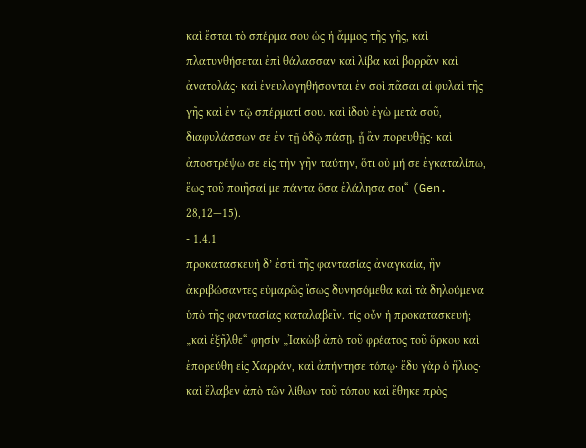καὶ ἔσται τὸ σπέρμα σου ὡς ἡ ἄμμος τῆς γῆς, καὶ πλατυνθήσεται ἐπὶ θάλασσαν καὶ λίβα καὶ βορρᾶν καὶ ἀνατολάς· καὶ ἐνευλογηθήσονται ἐν σοὶ πᾶσαι αἱ φυλαὶ τῆς γῆς καὶ ἐν τῷ σπέρματί σου. καὶ ἰδοὺ ἐγὼ μετὰ σοῦ, διαφυλάσσων σε ἐν τῇ ὁδῷ πάσῃ, ᾗ ἂν πορευθῇς· καὶ ἀποστρέψω σε εἰς τὴν γῆν ταύτην, ὅτι οὐ μή σε ἐγκαταλίπω, ἕως τοῦ ποιῆσαί με πάντα ὅσα ἐλάλησα σοι“ (Gen. 28,12—15).
- 1.4.1
προκατασκευὴ δ’ ἐστὶ τῆς φαντασίας ἀναγκαία, ἣν ἀκριβώσαντες εὐμαρῶς ἴσως δυνησόμεθα καὶ τὰ δηλούμενα ὑπὸ τῆς φαντασίας καταλαβεῖν. τίς οὖν ἡ προκατασκευή; „καὶ ἐξῆλθε“ φησίν „Ἰακὼβ ἀπὸ τοῦ φρέατος τοῦ ὅρκου καὶ ἐπορεύθη εἰς Χαρράν, καὶ ἀπήντησε τόπῳ· ἔδυ γὰρ ὁ ἥλιος· καὶ ἔλαβεν ἀπὸ τῶν λίθων τοῦ τόπου καὶ ἔθηκε πρὸς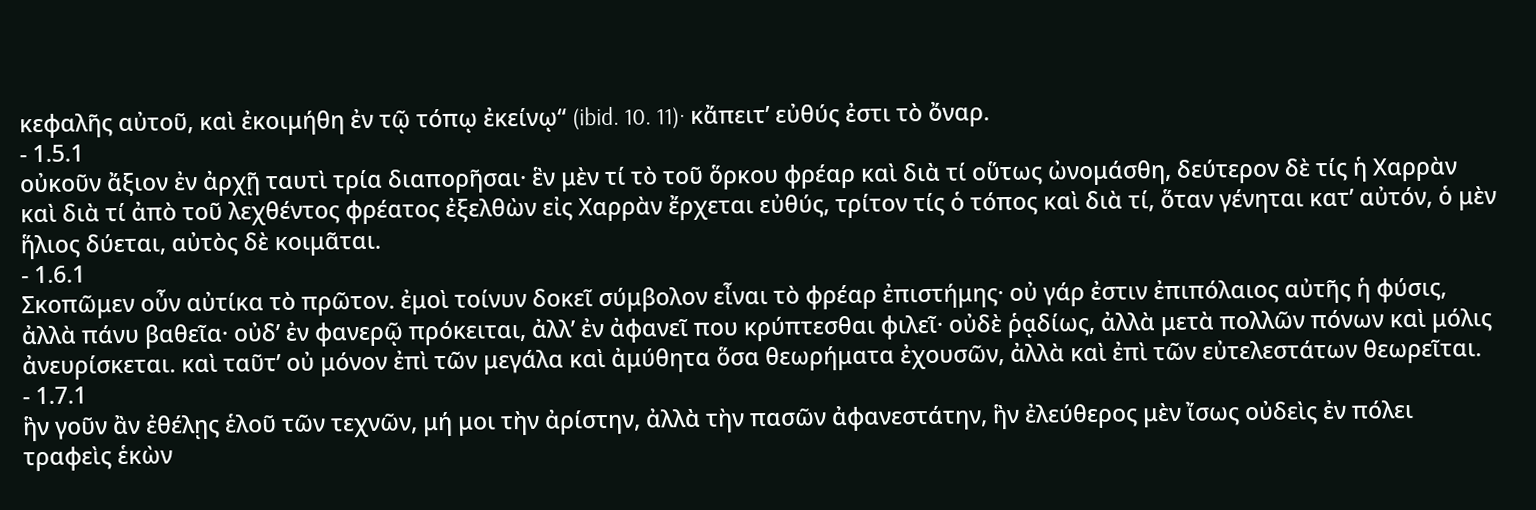κεφαλῆς αὐτοῦ, καὶ ἐκοιμήθη ἐν τῷ τόπῳ ἐκείνῳ“ (ibid. 10. 11)· κἄπειτ’ εὐθύς ἐστι τὸ ὄναρ.
- 1.5.1
οὐκοῦν ἄξιον ἐν ἀρχῇ ταυτὶ τρία διαπορῆσαι· ἓν μὲν τί τὸ τοῦ ὅρκου φρέαρ καὶ διὰ τί οὕτως ὠνομάσθη, δεύτερον δὲ τίς ἡ Χαρρὰν καὶ διὰ τί ἀπὸ τοῦ λεχθέντος φρέατος ἐξελθὼν εἰς Χαρρὰν ἔρχεται εὐθύς, τρίτον τίς ὁ τόπος καὶ διὰ τί, ὅταν γένηται κατ’ αὐτόν, ὁ μὲν ἥλιος δύεται, αὐτὸς δὲ κοιμᾶται.
- 1.6.1
Σκοπῶμεν οὖν αὐτίκα τὸ πρῶτον. ἐμοὶ τοίνυν δοκεῖ σύμβολον εἶναι τὸ φρέαρ ἐπιστήμης· οὐ γάρ ἐστιν ἐπιπόλαιος αὐτῆς ἡ φύσις, ἀλλὰ πάνυ βαθεῖα· οὐδ’ ἐν φανερῷ πρόκειται, ἀλλ’ ἐν ἀφανεῖ που κρύπτεσθαι φιλεῖ· οὐδὲ ῥᾳδίως, ἀλλὰ μετὰ πολλῶν πόνων καὶ μόλις ἀνευρίσκεται. καὶ ταῦτ’ οὐ μόνον ἐπὶ τῶν μεγάλα καὶ ἀμύθητα ὅσα θεωρήματα ἐχουσῶν, ἀλλὰ καὶ ἐπὶ τῶν εὐτελεστάτων θεωρεῖται.
- 1.7.1
ἣν γοῦν ἂν ἐθέλῃς ἑλοῦ τῶν τεχνῶν, μή μοι τὴν ἀρίστην, ἀλλὰ τὴν πασῶν ἀφανεστάτην, ἣν ἐλεύθερος μὲν ἴσως οὐδεὶς ἐν πόλει τραφεὶς ἑκὼν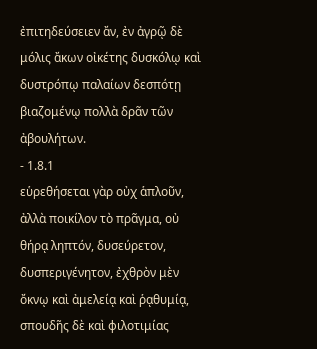ἐπιτηδεύσειεν ἄν, ἐν ἀγρῷ δὲ μόλις ἄκων οἰκέτης δυσκόλῳ καὶ δυστρόπῳ παλαίων δεσπότῃ βιαζομένῳ πολλὰ δρᾶν τῶν ἀβουλήτων.
- 1.8.1
εὑρεθήσεται γὰρ οὐχ ἁπλοῦν, ἀλλὰ ποικίλον τὸ πρᾶγμα, οὐ θήρᾳ ληπτόν, δυσεύρετον, δυσπεριγένητον, ἐχθρὸν μὲν ὄκνῳ καὶ ἀμελείᾳ καὶ ῥᾳθυμίᾳ, σπουδῆς δὲ καὶ φιλοτιμίας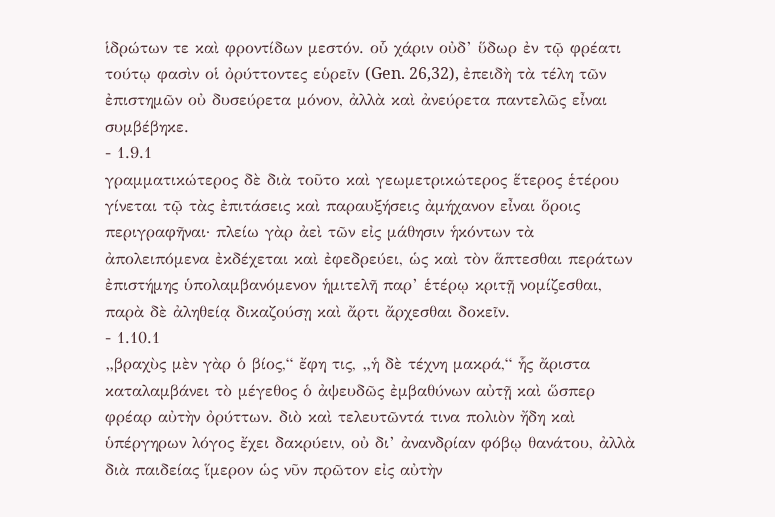ἱδρώτων τε καὶ φροντίδων μεστόν. οὗ χάριν οὐδ’ ὕδωρ ἐν τῷ φρέατι τούτῳ φασὶν οἱ ὀρύττοντες εὑρεῖν (Gen. 26,32), ἐπειδὴ τὰ τέλη τῶν ἐπιστημῶν οὐ δυσεύρετα μόνον, ἀλλὰ καὶ ἀνεύρετα παντελῶς εἶναι συμβέβηκε.
- 1.9.1
γραμματικώτερος δὲ διὰ τοῦτο καὶ γεωμετρικώτερος ἕτερος ἑτέρου γίνεται τῷ τὰς ἐπιτάσεις καὶ παραυξήσεις ἀμήχανον εἶναι ὅροις περιγραφῆναι· πλείω γὰρ ἀεὶ τῶν εἰς μάθησιν ἡκόντων τὰ ἀπολειπόμενα ἐκδέχεται καὶ ἐφεδρεύει, ὡς καὶ τὸν ἅπτεσθαι περάτων ἐπιστήμης ὑπολαμβανόμενον ἡμιτελῆ παρ’ ἑτέρῳ κριτῇ νομίζεσθαι, παρὰ δὲ ἀληθείᾳ δικαζούσῃ καὶ ἄρτι ἄρχεσθαι δοκεῖν.
- 1.10.1
„βραχὺς μὲν γὰρ ὁ βίος,“ ἔφη τις, „ἡ δὲ τέχνη μακρά,“ ἧς ἄριστα καταλαμβάνει τὸ μέγεθος ὁ ἀψευδῶς ἐμβαθύνων αὐτῇ καὶ ὥσπερ φρέαρ αὐτὴν ὀρύττων. διὸ καὶ τελευτῶντά τινα πολιὸν ἤδη καὶ ὑπέργηρων λόγος ἔχει δακρύειν, οὐ δι’ ἀνανδρίαν φόβῳ θανάτου, ἀλλὰ διὰ παιδείας ἵμερον ὡς νῦν πρῶτον εἰς αὐτὴν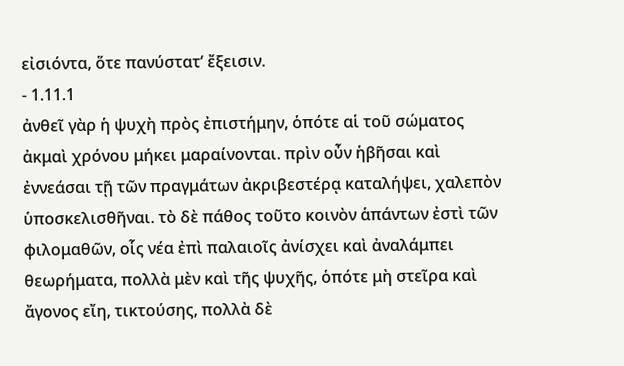εἰσιόντα, ὅτε πανύστατ’ ἔξεισιν.
- 1.11.1
ἀνθεῖ γὰρ ἡ ψυχὴ πρὸς ἐπιστήμην, ὁπότε αἱ τοῦ σώματος ἀκμαὶ χρόνου μήκει μαραίνονται. πρὶν οὖν ἡβῆσαι καὶ ἐννεάσαι τῇ τῶν πραγμάτων ἀκριβεστέρᾳ καταλήψει, χαλεπὸν ὑποσκελισθῆναι. τὸ δὲ πάθος τοῦτο κοινὸν ἁπάντων ἐστὶ τῶν φιλομαθῶν, οἷς νέα ἐπὶ παλαιοῖς ἀνίσχει καὶ ἀναλάμπει θεωρήματα, πολλὰ μὲν καὶ τῆς ψυχῆς, ὁπότε μὴ στεῖρα καὶ ἄγονος εἴη, τικτούσης, πολλὰ δὲ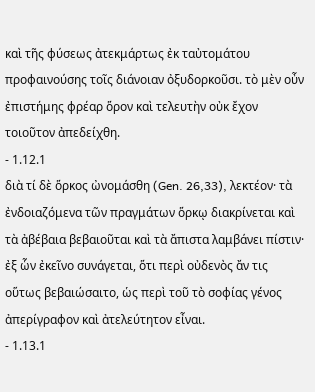καὶ τῆς φύσεως ἀτεκμάρτως ἐκ ταὐτομάτου προφαινούσης τοῖς διάνοιαν ὀξυδορκοῦσι. τὸ μὲν οὖν ἐπιστήμης φρέαρ ὅρον καὶ τελευτὴν οὐκ ἔχον τοιοῦτον ἀπεδείχθη.
- 1.12.1
διὰ τί δὲ ὅρκος ὠνομάσθη (Gen. 26,33), λεκτέον· τὰ ἐνδοιαζόμενα τῶν πραγμάτων ὅρκῳ διακρίνεται καὶ τὰ ἀβέβαια βεβαιοῦται καὶ τὰ ἄπιστα λαμβάνει πίστιν· ἐξ ὧν ἐκεῖνο συνάγεται, ὅτι περὶ οὐδενὸς ἄν τις οὕτως βεβαιώσαιτο, ὡς περὶ τοῦ τὸ σοφίας γένος ἀπερίγραφον καὶ ἀτελεύτητον εἶναι.
- 1.13.1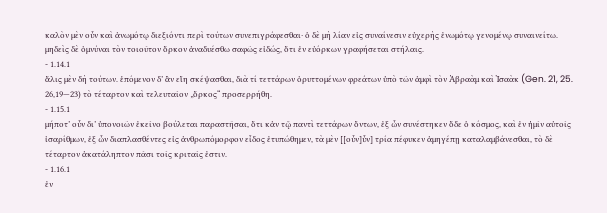καλὸν μὲν οὖν καὶ ἀνωμότῳ διεξιόντι περὶ τούτων συνεπιγράφεσθαι· ὁ δὲ μὴ λίαν εἰς συναίνεσιν εὐχερὴς ἐνωμότῳ γενομένῳ συναινείτω. μηδεὶς δὲ ὀμνύναι τὸν τοιοῦτον ὅρκον ἀναδυέσθω σαφῶς εἰδώς, ὅτι ἐν εὐόρκων γραφήσεται στήλαις.
- 1.14.1
ἅλις μὲν δὴ τούτων. ἑπόμενον δ’ ἂν εἴη σκέψασθαι, διὰ τί τεττάρων ὀρυττομένων φρεάτων ὑπὸ τῶν ἀμφὶ τὸν Ἀβραὰμ καὶ Ἰσαὰκ (Gen. 21, 25. 26,19—23) τὸ τέταρτον καὶ τελευταῖον „ὅρκος“ προσερρήθη.
- 1.15.1
μήποτ’ οὖν δι’ ὑπονοιῶν ἐκεῖνο βούλεται παραστῆσαι, ὅτι κἀν τῷ παντὶ τεττάρων ὄντων, ἐξ ὧν συνέστηκεν ὅδε ὁ κόσμος, καὶ ἐν ἡμῖν αὐτοῖς ἰσαρίθμων, ἐξ ὧν διαπλασθέντες εἰς ἀνθρωπόμορφον εἶδος ἐτυπώθημεν, τὰ μὲν [[οὖν]ὗν] τρία πέφυκεν ἀμηγέπῃ καταλαμβάνεσθαι, τὸ δὲ τέταρτον ἀκατάληπτον πᾶσι τοῖς κριταῖς ἐστιν.
- 1.16.1
ἐν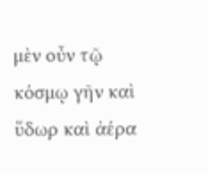μὲν οὖν τῷ κόσμῳ γῆν καὶ ὕδωρ καὶ ἀέρα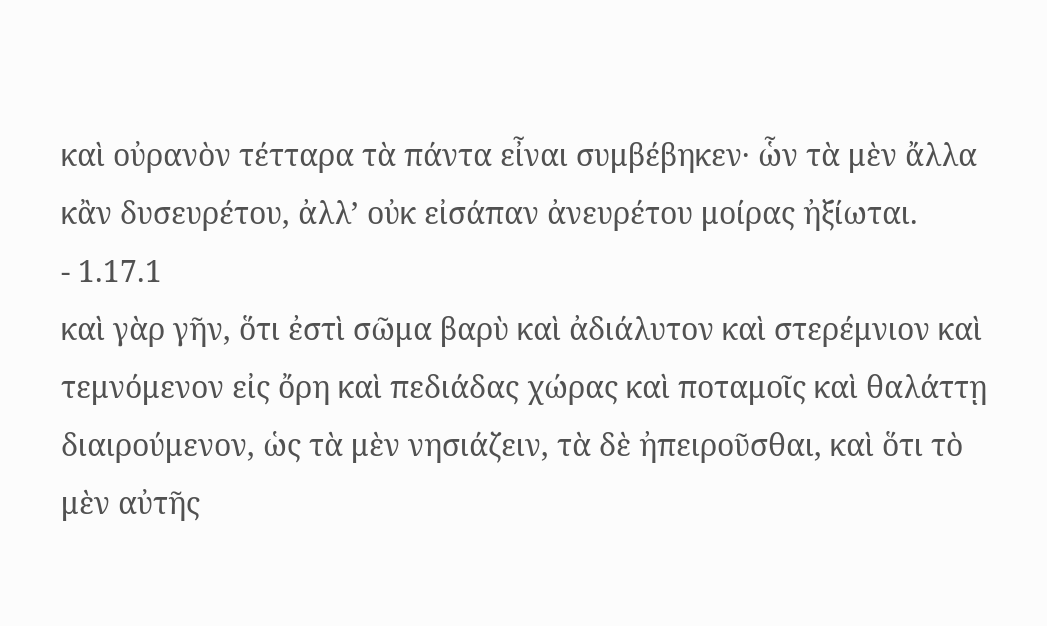καὶ οὐρανὸν τέτταρα τὰ πάντα εἶναι συμβέβηκεν· ὧν τὰ μὲν ἄλλα κἂν δυσευρέτου, ἀλλ’ οὐκ εἰσάπαν ἀνευρέτου μοίρας ἠξίωται.
- 1.17.1
καὶ γὰρ γῆν, ὅτι ἐστὶ σῶμα βαρὺ καὶ ἀδιάλυτον καὶ στερέμνιον καὶ τεμνόμενον εἰς ὄρη καὶ πεδιάδας χώρας καὶ ποταμοῖς καὶ θαλάττῃ διαιρούμενον, ὡς τὰ μὲν νησιάζειν, τὰ δὲ ἠπειροῦσθαι, καὶ ὅτι τὸ μὲν αὐτῆς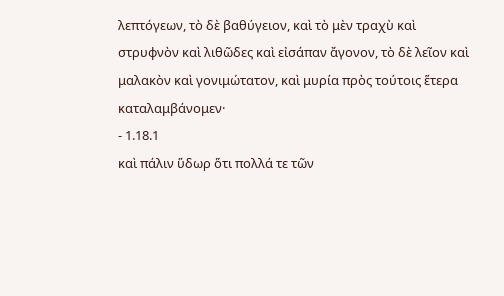λεπτόγεων, τὸ δὲ βαθύγειον, καὶ τὸ μὲν τραχὺ καὶ στρυφνὸν καὶ λιθῶδες καὶ εἰσάπαν ἄγονον, τὸ δὲ λεῖον καὶ μαλακὸν καὶ γονιμώτατον, καὶ μυρία πρὸς τούτοις ἕτερα καταλαμβάνομεν·
- 1.18.1
καὶ πάλιν ὕδωρ ὅτι πολλά τε τῶν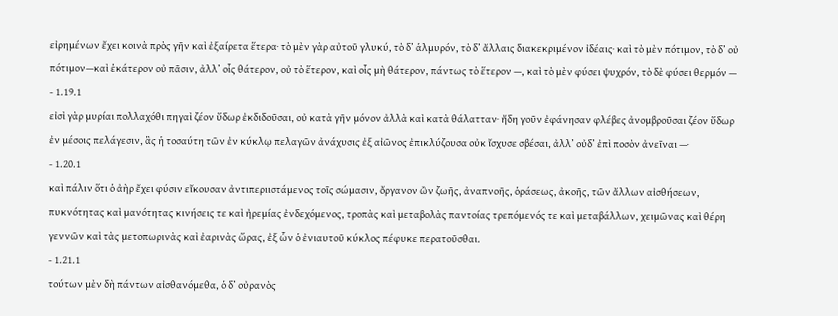εἰρημένων ἔχει κοινὰ πρὸς γῆν καὶ ἐξαίρετα ἕτερα· τὸ μὲν γὰρ αὐτοῦ γλυκύ, τὸ δ’ ἁλμυρόν, τὸ δ’ ἄλλαις διακεκριμένον ἰδέαις· καὶ τὸ μὲν πότιμον, τὸ δ’ οὐ πότιμον—καὶ ἑκάτερον οὐ πᾶσιν, ἀλλ’ οἷς θάτερον, οὐ τὸ ἕτερον, καὶ οἷς μὴ θάτερον, πάντως τὸ ἕτερον —, καὶ τὸ μὲν φύσει ψυχρόν, τὸ δὲ φύσει θερμόν —
- 1.19.1
εἰσὶ γὰρ μυρίαι πολλαχόθι πηγαὶ ζέον ὕδωρ ἐκδιδοῦσαι, οὐ κατὰ γῆν μόνον ἀλλὰ καὶ κατὰ θάλατταν· ἤδη γοῦν ἐφάνησαν φλέβες ἀνομβροῦσαι ζέον ὕδωρ ἐν μέσοις πελάγεσιν, ἃς ἡ τοσαύτη τῶν ἐν κύκλῳ πελαγῶν ἀνάχυσις ἐξ αἰῶνος ἐπικλύζουσα οὐκ ἴσχυσε σβέσαι, ἀλλ’ οὐδ’ ἐπὶ ποσὸν ἀνεῖναι —·
- 1.20.1
καὶ πάλιν ὅτι ὁ ἀὴρ ἔχει φύσιν εἴκουσαν ἀντιπεριιστάμενος τοῖς σώμασιν, ὄργανον ὢν ζωῆς, ἀναπνοῆς, ὁράσεως, ἀκοῆς, τῶν ἄλλων αἰσθήσεων, πυκνότητας καὶ μανότητας κινήσεις τε καὶ ἠρεμίας ἐνδεχόμενος, τροπὰς καὶ μεταβολὰς παντοίας τρεπόμενός τε καὶ μεταβάλλων, χειμῶνας καὶ θέρη γεννῶν καὶ τὰς μετοπωρινὰς καὶ ἐαρινὰς ὥρας, ἐξ ὧν ὁ ἐνιαυτοῦ κύκλος πέφυκε περατοῦσθαι.
- 1.21.1
τούτων μὲν δὴ πάντων αἰσθανόμεθα, ὁ δ’ οὐρανὸς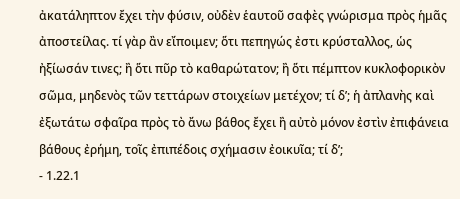ἀκατάληπτον ἔχει τὴν φύσιν, οὐδὲν ἑαυτοῦ σαφὲς γνώρισμα πρὸς ἡμᾶς ἀποστείλας. τί γὰρ ἂν εἴποιμεν; ὅτι πεπηγώς ἐστι κρύσταλλος, ὡς ἠξίωσάν τινες; ἢ ὅτι πῦρ τὸ καθαρώτατον; ἢ ὅτι πέμπτον κυκλοφορικὸν σῶμα, μηδενὸς τῶν τεττάρων στοιχείων μετέχον; τί δ’; ἡ ἀπλανὴς καὶ ἐξωτάτω σφαῖρα πρὸς τὸ ἄνω βάθος ἔχει ἢ αὐτὸ μόνον ἐστὶν ἐπιφάνεια βάθους ἐρήμη, τοῖς ἐπιπέδοις σχήμασιν ἐοικυῖα; τί δ’;
- 1.22.1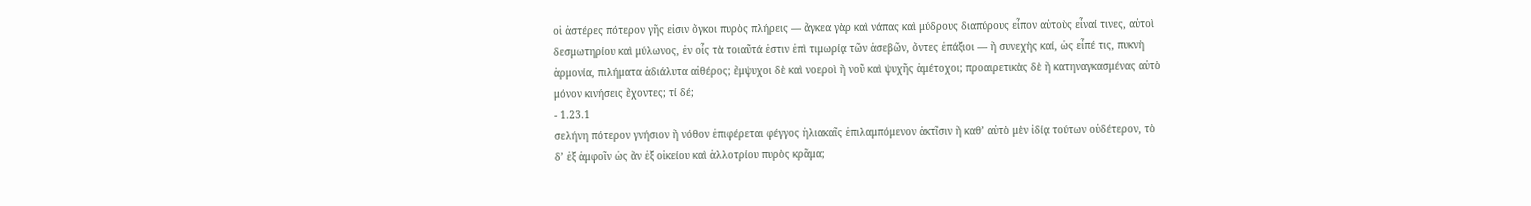οἱ ἀστέρες πότερον γῆς εἰσιν ὄγκοι πυρὸς πλήρεις — ἄγκεα γὰρ καὶ νάπας καὶ μύδρους διαπύρους εἶπον αὐτοὺς εἶναί τινες, αὐτοὶ δεσμωτηρίου καὶ μύλωνος, ἐν οἷς τὰ τοιαῦτά ἐστιν ἐπὶ τιμωρίᾳ τῶν ἀσεβῶν, ὄντες ἐπάξιοι — ἢ συνεχὴς καί, ὡς εἶπέ τις, πυκνὴ ἁρμονία, πιλήματα ἀδιάλυτα αἰθέρος; ἔμψυχοι δὲ καὶ νοεροὶ ἢ νοῦ καὶ ψυχῆς ἀμέτοχοι; προαιρετικὰς δὲ ἢ κατηναγκασμένας αὐτὸ μόνον κινήσεις ἔχοντες; τί δέ;
- 1.23.1
σελήνη πότερον γνήσιον ἢ νόθον ἐπιφέρεται φέγγος ἡλιακαῖς ἐπιλαμπόμενον ἀκτῖσιν ἢ καθ’ αὑτὸ μὲν ἰδίᾳ τούτων οὐδέτερον, τὸ δ’ ἐξ ἀμφοῖν ὡς ἂν ἐξ οἰκείου καὶ ἀλλοτρίου πυρὸς κρᾶμα;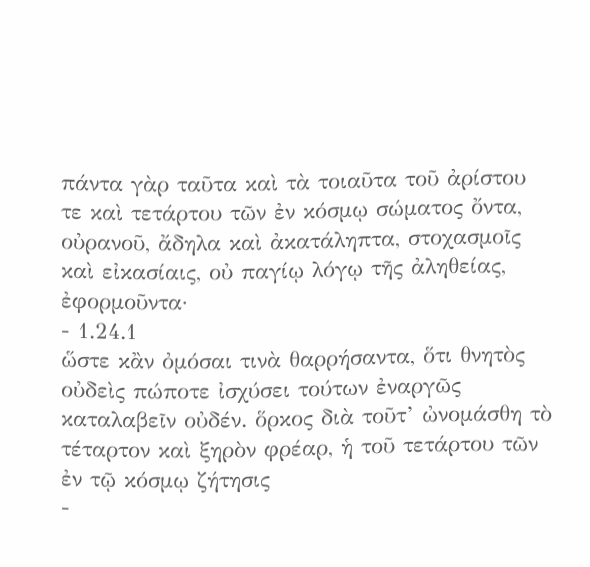πάντα γὰρ ταῦτα καὶ τὰ τοιαῦτα τοῦ ἀρίστου τε καὶ τετάρτου τῶν ἐν κόσμῳ σώματος ὄντα, οὐρανοῦ, ἄδηλα καὶ ἀκατάληπτα, στοχασμοῖς καὶ εἰκασίαις, οὐ παγίῳ λόγῳ τῆς ἀληθείας, ἐφορμοῦντα·
- 1.24.1
ὥστε κἂν ὀμόσαι τινὰ θαρρήσαντα, ὅτι θνητὸς οὐδεὶς πώποτε ἰσχύσει τούτων ἐναργῶς καταλαβεῖν οὐδέν. ὅρκος διὰ τοῦτ’ ὠνομάσθη τὸ τέταρτον καὶ ξηρὸν φρέαρ, ἡ τοῦ τετάρτου τῶν ἐν τῷ κόσμῳ ζήτησις
-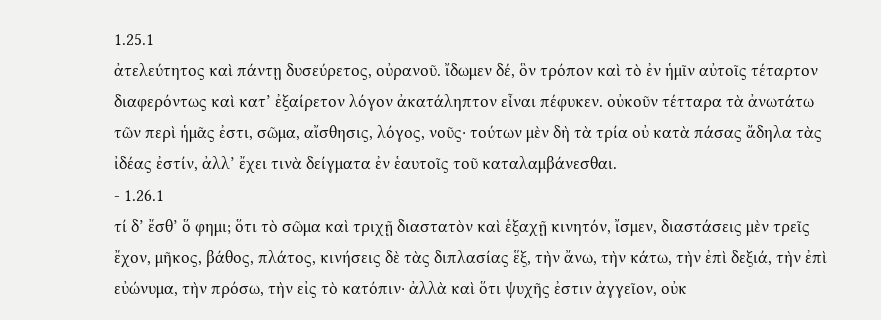1.25.1
ἀτελεύτητος καὶ πάντῃ δυσεύρετος, οὐρανοῦ. ἴδωμεν δέ, ὃν τρόπον καὶ τὸ ἐν ἡμῖν αὐτοῖς τέταρτον διαφερόντως καὶ κατ’ ἐξαίρετον λόγον ἀκατάληπτον εἶναι πέφυκεν. οὐκοῦν τέτταρα τὰ ἀνωτάτω τῶν περὶ ἡμᾶς ἐστι, σῶμα, αἴσθησις, λόγος, νοῦς· τούτων μὲν δὴ τὰ τρία οὐ κατὰ πάσας ἄδηλα τὰς ἰδέας ἐστίν, ἀλλ’ ἔχει τινὰ δείγματα ἐν ἑαυτοῖς τοῦ καταλαμβάνεσθαι.
- 1.26.1
τί δ’ ἔσθ’ ὅ φημι; ὅτι τὸ σῶμα καὶ τριχῇ διαστατὸν καὶ ἑξαχῇ κινητόν, ἴσμεν, διαστάσεις μὲν τρεῖς ἔχον, μῆκος, βάθος, πλάτος, κινήσεις δὲ τὰς διπλασίας ἕξ, τὴν ἄνω, τὴν κάτω, τὴν ἐπὶ δεξιά, τὴν ἐπὶ εὐώνυμα, τὴν πρόσω, τὴν εἰς τὸ κατόπιν· ἀλλὰ καὶ ὅτι ψυχῆς ἐστιν ἀγγεῖον, οὐκ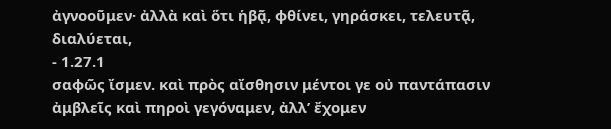ἀγνοοῦμεν· ἀλλὰ καὶ ὅτι ἡβᾷ, φθίνει, γηράσκει, τελευτᾷ, διαλύεται,
- 1.27.1
σαφῶς ἴσμεν. καὶ πρὸς αἴσθησιν μέντοι γε οὐ παντάπασιν ἀμβλεῖς καὶ πηροὶ γεγόναμεν, ἀλλ’ ἔχομεν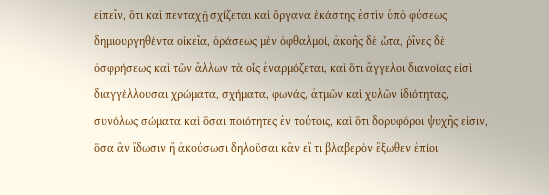εἰπεῖν, ὅτι καὶ πενταχῇ σχίζεται καὶ ὄργανα ἑκάστης ἐστὶν ὑπὸ φύσεως δημιουργηθέντα οἰκεῖα, ὁράσεως μὲν ὀφθαλμοί, ἀκοῆς δὲ ὦτα, ῥῖνες δὲ ὀσφρήσεως καὶ τῶν ἄλλων τὰ οἷς ἐναρμόζεται, καὶ ὅτι ἄγγελοι διανοίας εἰσὶ διαγγέλλουσαι χρώματα, σχήματα, φωνάς, ἀτμῶν καὶ χυλῶν ἰδιότητας, συνόλως σώματα καὶ ὅσαι ποιότητες ἐν τούτοις, καὶ ὅτι δορυφόροι ψυχῆς εἰσιν, ὅσα ἂν ἴδωσιν ἢ ἀκούσωσι δηλοῦσαι κἂν εἴ τι βλαβερὸν ἔξωθεν ἐπίοι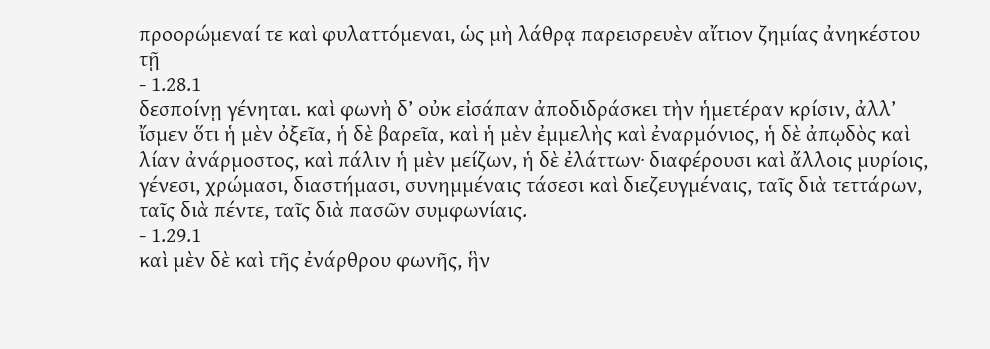προορώμεναί τε καὶ φυλαττόμεναι, ὡς μὴ λάθρᾳ παρεισρευὲν αἴτιον ζημίας ἀνηκέστου τῇ
- 1.28.1
δεσποίνῃ γένηται. καὶ φωνὴ δ’ οὐκ εἰσάπαν ἀποδιδράσκει τὴν ἡμετέραν κρίσιν, ἀλλ’ ἴσμεν ὅτι ἡ μὲν ὀξεῖα, ἡ δὲ βαρεῖα, καὶ ἡ μὲν ἐμμελὴς καὶ ἐναρμόνιος, ἡ δὲ ἀπῳδὸς καὶ λίαν ἀνάρμοστος, καὶ πάλιν ἡ μὲν μείζων, ἡ δὲ ἐλάττων· διαφέρουσι καὶ ἄλλοις μυρίοις, γένεσι, χρώμασι, διαστήμασι, συνημμέναις τάσεσι καὶ διεζευγμέναις, ταῖς διὰ τεττάρων, ταῖς διὰ πέντε, ταῖς διὰ πασῶν συμφωνίαις.
- 1.29.1
καὶ μὲν δὲ καὶ τῆς ἐνάρθρου φωνῆς, ἣν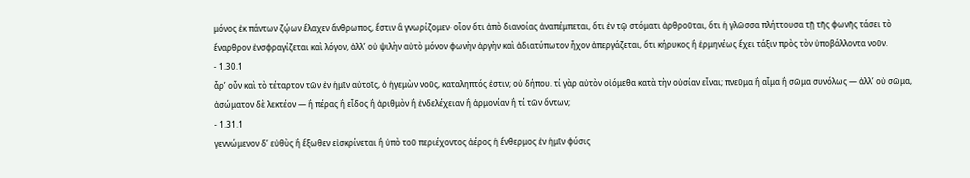μόνος ἐκ πάντων ζῴων ἔλαχεν ἄνθρωπος, ἔστιν ἃ γνωρίζομεν· οἷον ὅτι ἀπὸ διανοίας ἀναπέμπεται, ὅτι ἐν τῷ στόματι ἀρθροῦται, ὅτι ἡ γλῶσσα πλήττουσα τῇ τῆς φωνῆς τάσει τὸ ἔναρθρον ἐνσφραγίζεται καὶ λόγον, ἀλλ’ οὐ ψιλὴν αὐτὸ μόνον φωνὴν ἀργὴν καὶ ἀδιατύπωτον ἦχον ἀπεργάζεται, ὅτι κήρυκος ἢ ἑρμηνέως ἔχει τάξιν πρὸς τὸν ὑποβάλλοντα νοῦν.
- 1.30.1
ἆρ’ οὖν καὶ τὸ τέταρτον τῶν ἐν ἡμῖν αὐτοῖς, ὁ ἡγεμὼν νοῦς, καταληπτός ἐστιν; οὐ δήπου. τί γὰρ αὐτὸν οἰόμεθα κατὰ τὴν οὐσίαν εἶναι; πνεῦμα ἢ αἷμα ἢ σῶμα συνόλως — ἀλλ’ οὐ σῶμα, ἀσώματον δὲ λεκτέον — ἢ πέρας ἢ εἶδος ἢ ἀριθμὸν ἢ ἐνδελέχειαν ἢ ἁρμονίαν ἢ τί τῶν ὄντων;
- 1.31.1
γεννώμενον δ’ εὐθὺς ἢ ἔξωθεν εἰσκρίνεται ἢ ὑπὸ τοῦ περιέχοντος ἀέρος ἡ ἔνθερμος ἐν ἡμῖν φύσις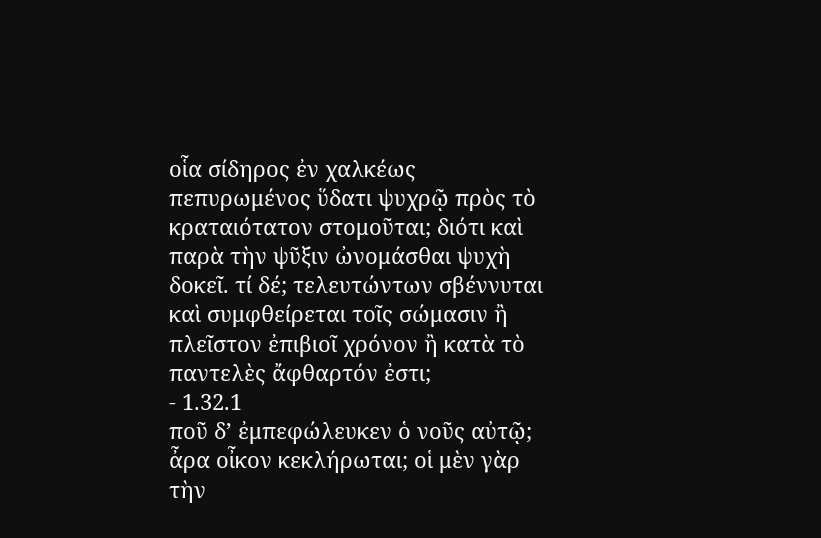οἷα σίδηρος ἐν χαλκέως πεπυρωμένος ὕδατι ψυχρῷ πρὸς τὸ κραταιότατον στομοῦται; διότι καὶ παρὰ τὴν ψῦξιν ὠνομάσθαι ψυχὴ δοκεῖ. τί δέ; τελευτώντων σβέννυται καὶ συμφθείρεται τοῖς σώμασιν ἢ πλεῖστον ἐπιβιοῖ χρόνον ἢ κατὰ τὸ παντελὲς ἄφθαρτόν ἐστι;
- 1.32.1
ποῦ δ’ ἐμπεφώλευκεν ὁ νοῦς αὐτῷ; ἆρα οἶκον κεκλήρωται; οἱ μὲν γὰρ τὴν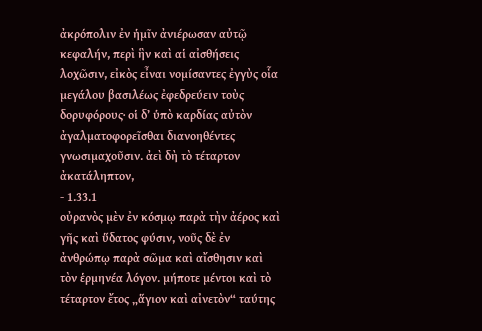ἀκρόπολιν ἐν ἡμῖν ἀνιέρωσαν αὐτῷ κεφαλήν, περὶ ἣν καὶ αἱ αἰσθήσεις λοχῶσιν, εἰκὸς εἶναι νομίσαντες ἐγγὺς οἷα μεγάλου βασιλέως ἐφεδρεύειν τοὺς δορυφόρους· οἱ δ’ ὑπὸ καρδίας αὐτὸν ἀγαλματοφορεῖσθαι διανοηθέντες γνωσιμαχοῦσιν. ἀεὶ δὴ τὸ τέταρτον ἀκατάληπτον,
- 1.33.1
οὐρανὸς μὲν ἐν κόσμῳ παρὰ τὴν ἀέρος καὶ γῆς καὶ ὕδατος φύσιν, νοῦς δὲ ἐν ἀνθρώπῳ παρὰ σῶμα καὶ αἴσθησιν καὶ τὸν ἑρμηνέα λόγον. μήποτε μέντοι καὶ τὸ τέταρτον ἔτος „ἅγιον καὶ αἰνετὸν“ ταύτης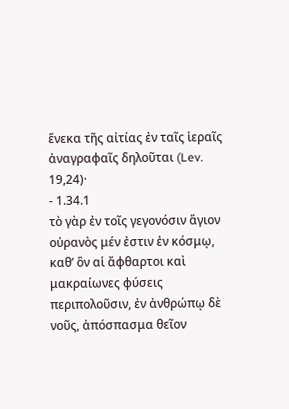ἕνεκα τῆς αἰτίας ἐν ταῖς ἱεραῖς ἀναγραφαῖς δηλοῦται (Lev. 19,24)·
- 1.34.1
τὸ γὰρ ἐν τοῖς γεγονόσιν ἅγιον οὐρανὸς μέν ἐστιν ἐν κόσμῳ, καθ’ ὃν αἱ ἄφθαρτοι καὶ μακραίωνες φύσεις περιπολοῦσιν, ἐν ἀνθρώπῳ δὲ νοῦς, ἀπόσπασμα θεῖον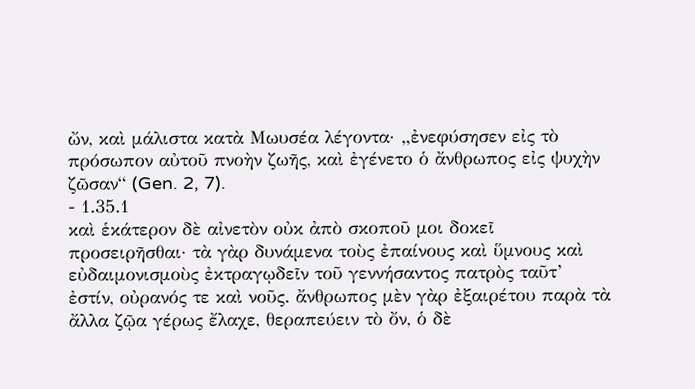ὤν, καὶ μάλιστα κατὰ Μωυσέα λέγοντα· „ἐνεφύσησεν εἰς τὸ πρόσωπον αὐτοῦ πνοὴν ζωῆς, καὶ ἐγένετο ὁ ἄνθρωπος εἰς ψυχὴν ζῶσαν“ (Gen. 2, 7).
- 1.35.1
καὶ ἑκάτερον δὲ αἰνετὸν οὐκ ἀπὸ σκοποῦ μοι δοκεῖ προσειρῆσθαι· τὰ γὰρ δυνάμενα τοὺς ἐπαίνους καὶ ὕμνους καὶ εὐδαιμονισμοὺς ἐκτραγῳδεῖν τοῦ γεννήσαντος πατρὸς ταῦτ’ ἐστίν, οὐρανός τε καὶ νοῦς. ἄνθρωπος μὲν γὰρ ἐξαιρέτου παρὰ τὰ ἄλλα ζῷα γέρως ἔλαχε, θεραπεύειν τὸ ὄν, ὁ δὲ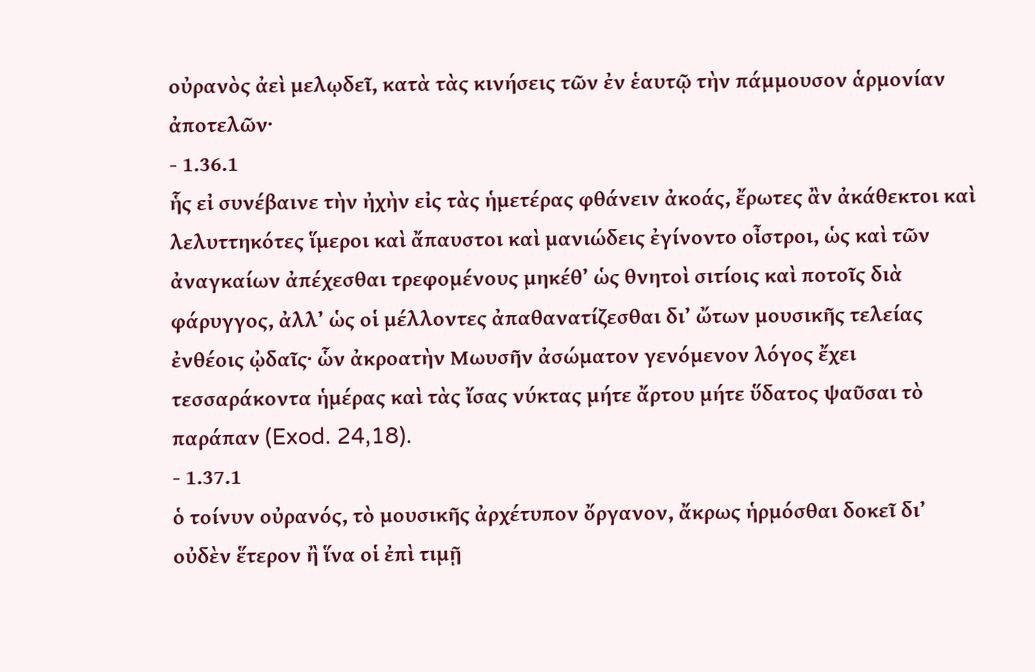οὐρανὸς ἀεὶ μελῳδεῖ, κατὰ τὰς κινήσεις τῶν ἐν ἑαυτῷ τὴν πάμμουσον ἁρμονίαν ἀποτελῶν·
- 1.36.1
ἧς εἰ συνέβαινε τὴν ἠχὴν εἰς τὰς ἡμετέρας φθάνειν ἀκοάς, ἔρωτες ἂν ἀκάθεκτοι καὶ λελυττηκότες ἵμεροι καὶ ἄπαυστοι καὶ μανιώδεις ἐγίνοντο οἶστροι, ὡς καὶ τῶν ἀναγκαίων ἀπέχεσθαι τρεφομένους μηκέθ’ ὡς θνητοὶ σιτίοις καὶ ποτοῖς διὰ φάρυγγος, ἀλλ’ ὡς οἱ μέλλοντες ἀπαθανατίζεσθαι δι’ ὤτων μουσικῆς τελείας ἐνθέοις ᾠδαῖς· ὧν ἀκροατὴν Μωυσῆν ἀσώματον γενόμενον λόγος ἔχει τεσσαράκοντα ἡμέρας καὶ τὰς ἴσας νύκτας μήτε ἄρτου μήτε ὕδατος ψαῦσαι τὸ παράπαν (Exod. 24,18).
- 1.37.1
ὁ τοίνυν οὐρανός, τὸ μουσικῆς ἀρχέτυπον ὄργανον, ἄκρως ἡρμόσθαι δοκεῖ δι’ οὐδὲν ἕτερον ἢ ἵνα οἱ ἐπὶ τιμῇ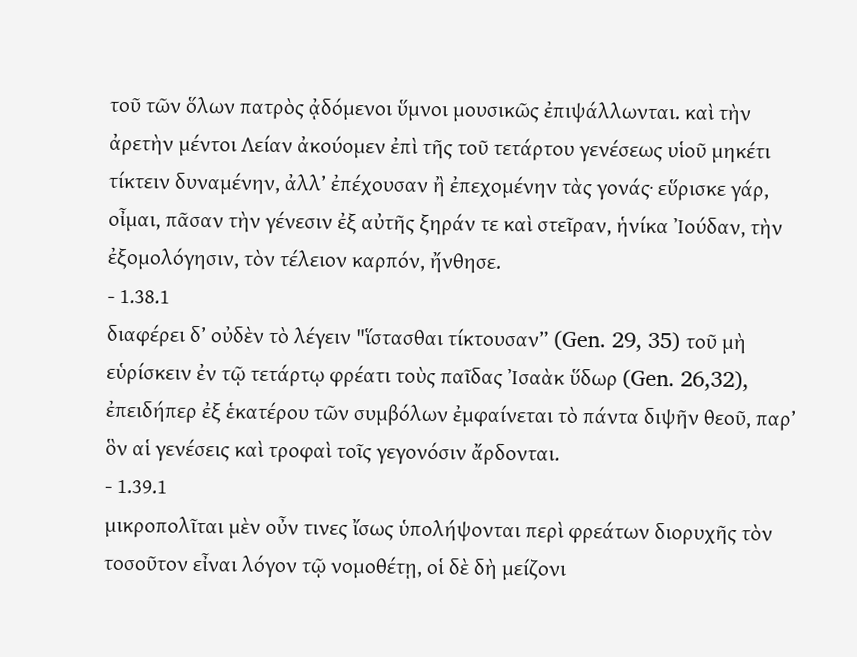τοῦ τῶν ὅλων πατρὸς ᾀδόμενοι ὕμνοι μουσικῶς ἐπιψάλλωνται. καὶ τὴν ἀρετὴν μέντοι Λείαν ἀκούομεν ἐπὶ τῆς τοῦ τετάρτου γενέσεως υἱοῦ μηκέτι τίκτειν δυναμένην, ἀλλ’ ἐπέχουσαν ἢ ἐπεχομένην τὰς γονάς· εὕρισκε γάρ, οἶμαι, πᾶσαν τὴν γένεσιν ἐξ αὐτῆς ξηράν τε καὶ στεῖραν, ἡνίκα Ἰούδαν, τὴν ἐξομολόγησιν, τὸν τέλειον καρπόν, ἤνθησε.
- 1.38.1
διαφέρει δ’ οὐδὲν τὸ λέγειν "ἵστασθαι τίκτουσαν” (Gen. 29, 35) τοῦ μὴ εὑρίσκειν ἐν τῷ τετάρτῳ φρέατι τοὺς παῖδας Ἰσαὰκ ὕδωρ (Gen. 26,32), ἐπειδήπερ ἐξ ἑκατέρου τῶν συμβόλων ἐμφαίνεται τὸ πάντα διψῆν θεοῦ, παρ’ ὃν αἱ γενέσεις καὶ τροφαὶ τοῖς γεγονόσιν ἄρδονται.
- 1.39.1
μικροπολῖται μὲν οὖν τινες ἴσως ὑπολήψονται περὶ φρεάτων διορυχῆς τὸν τοσοῦτον εἶναι λόγον τῷ νομοθέτῃ, οἱ δὲ δὴ μείζονι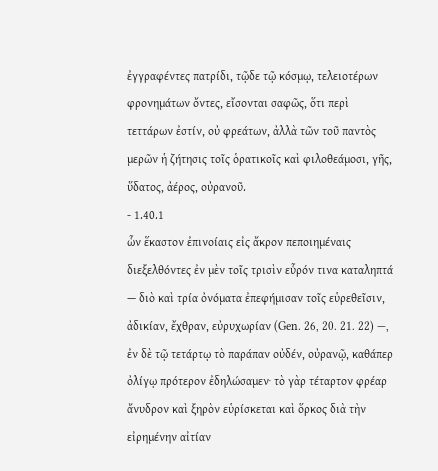ἐγγραφέντες πατρίδι, τῷδε τῷ κόσμῳ, τελειοτέρων φρονημάτων ὄντες, εἴσονται σαφῶς, ὅτι περὶ τεττάρων ἐστίν, οὐ φρεάτων, ἀλλὰ τῶν τοῦ παντὸς μερῶν ἡ ζήτησις τοῖς ὁρατικοῖς καὶ φιλοθεάμοσι, γῆς, ὕδατος, ἀέρος, οὐρανοῦ.
- 1.40.1
ὧν ἕκαστον ἐπινοίαις εἰς ἄκρον πεποιημέναις διεξελθόντες ἐν μὲν τοῖς τρισὶν εὗρόν τινα καταληπτά — διὸ καὶ τρία ὀνόματα ἐπεφήμισαν τοῖς εὑρεθεῖσιν, ἀδικίαν, ἔχθραν, εὐρυχωρίαν (Gen. 26, 20. 21. 22) —, ἐν δὲ τῷ τετάρτῳ τὸ παράπαν οὐδέν, οὐρανῷ, καθάπερ ὀλίγῳ πρότερον ἐδηλώσαμεν· τὸ γὰρ τέταρτον φρέαρ ἄνυδρον καὶ ξηρὸν εὑρίσκεται καὶ ὅρκος διὰ τὴν εἰρημένην αἰτίαν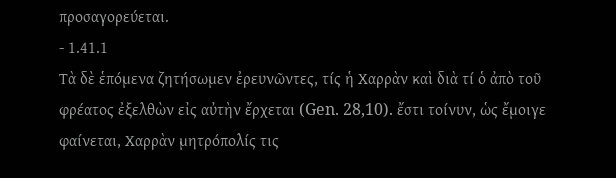προσαγορεύεται.
- 1.41.1
Τὰ δὲ ἑπόμενα ζητήσωμεν ἐρευνῶντες, τίς ἡ Χαρρὰν καὶ διὰ τί ὁ ἀπὸ τοῦ φρέατος ἐξελθὼν εἰς αὐτὴν ἔρχεται (Gen. 28,10). ἔστι τοίνυν, ὡς ἔμοιγε φαίνεται, Χαρρὰν μητρόπολίς τις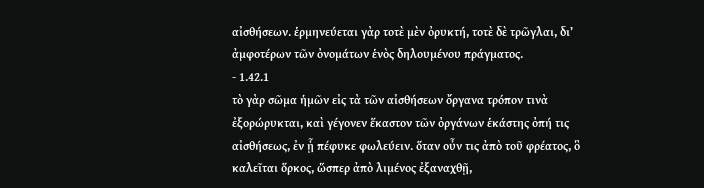αἰσθήσεων. ἑρμηνεύεται γὰρ τοτὲ μὲν ὀρυκτή, τοτὲ δὲ τρῶγλαι, δι’ ἀμφοτέρων τῶν ὀνομάτων ἑνὸς δηλουμένου πράγματος.
- 1.42.1
τὸ γὰρ σῶμα ἡμῶν εἰς τὰ τῶν αἰσθήσεων ὄργανα τρόπον τινὰ ἐξορώρυκται, καὶ γέγονεν ἕκαστον τῶν ὀργάνων ἑκάστης ὀπή τις αἰσθήσεως, ἐν ᾗ πέφυκε φωλεύειν. ὅταν οὖν τις ἀπὸ τοῦ φρέατος, ὃ καλεῖται ὅρκος, ὥσπερ ἀπὸ λιμένος ἐξαναχθῇ,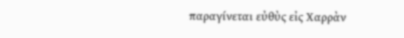παραγίνεται εὐθὺς εἰς Χαρρὰν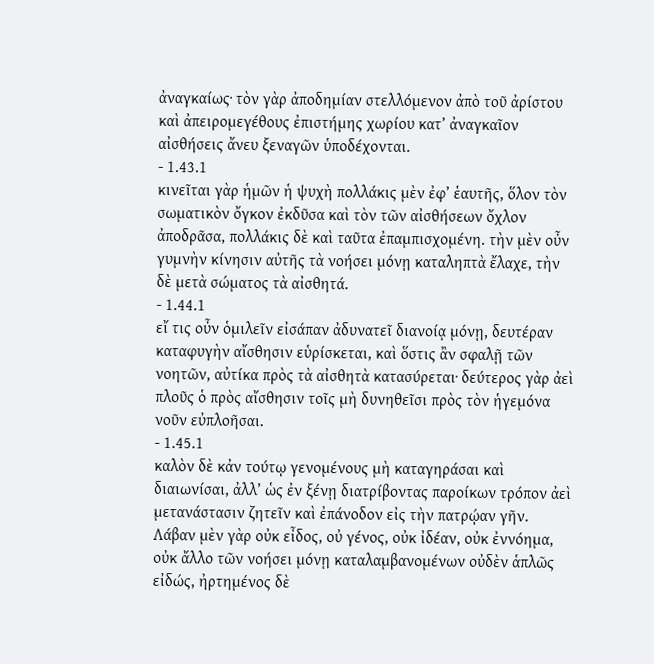ἀναγκαίως· τὸν γὰρ ἀποδημίαν στελλόμενον ἀπὸ τοῦ ἀρίστου καὶ ἀπειρομεγέθους ἐπιστήμης χωρίου κατ’ ἀναγκαῖον αἰσθήσεις ἄνευ ξεναγῶν ὑποδέχονται.
- 1.43.1
κινεῖται γὰρ ἡμῶν ἡ ψυχὴ πολλάκις μὲν ἐφ’ ἑαυτῆς, ὅλον τὸν σωματικὸν ὄγκον ἐκδῦσα καὶ τὸν τῶν αἰσθήσεων ὄχλον ἀποδρᾶσα, πολλάκις δὲ καὶ ταῦτα ἐπαμπισχομένη. τὴν μὲν οὖν γυμνὴν κίνησιν αὐτῆς τὰ νοήσει μόνῃ καταληπτὰ ἔλαχε, τὴν δὲ μετὰ σώματος τὰ αἰσθητά.
- 1.44.1
εἴ τις οὖν ὁμιλεῖν εἰσάπαν ἀδυνατεῖ διανοίᾳ μόνῃ, δευτέραν καταφυγὴν αἴσθησιν εὑρίσκεται, καὶ ὅστις ἂν σφαλῇ τῶν νοητῶν, αὐτίκα πρὸς τὰ αἰσθητὰ κατασύρεται· δεύτερος γὰρ ἀεὶ πλοῦς ὁ πρὸς αἴσθησιν τοῖς μὴ δυνηθεῖσι πρὸς τὸν ἡγεμόνα νοῦν εὐπλοῆσαι.
- 1.45.1
καλὸν δὲ κἀν τούτῳ γενομένους μὴ καταγηράσαι καὶ διαιωνίσαι, ἀλλ’ ὡς ἐν ξένῃ διατρίβοντας παροίκων τρόπον ἀεὶ μετανάστασιν ζητεῖν καὶ ἐπάνοδον εἰς τὴν πατρῴαν γῆν. Λάβαν μὲν γὰρ οὐκ εἶδος, οὐ γένος, οὐκ ἰδέαν, οὐκ ἐννόημα, οὐκ ἄλλο τῶν νοήσει μόνῃ καταλαμβανομένων οὐδὲν ἁπλῶς εἰδώς, ἠρτημένος δὲ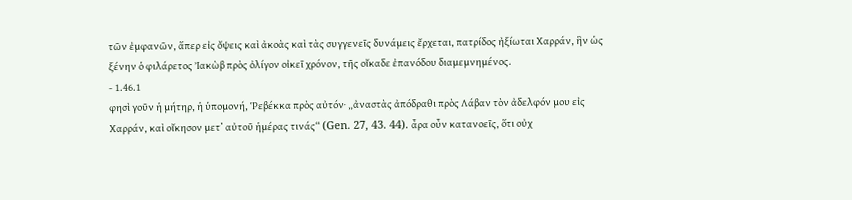τῶν ἐμφανῶν, ἅπερ εἰς ὄψεις καὶ ἀκοὰς καὶ τὰς συγγενεῖς δυνάμεις ἔρχεται, πατρίδος ἠξίωται Χαρράν, ἣν ὡς ξένην ὁ φιλάρετος Ἰακὼβ πρὸς ὀλίγον οἰκεῖ χρόνον, τῆς οἴκαδε ἐπανόδου διαμεμνημένος.
- 1.46.1
φησὶ γοῦν ἡ μήτηρ, ἡ ὑπομονή, Ῥεβέκκα πρὸς αὐτόν· „ἀναστὰς ἀπόδραθι πρὸς Λάβαν τὸν ἀδελφόν μου εἰς Χαρράν, καὶ οἴκησον μετ’ αὐτοῦ ἡμέρας τινάς“ (Gen. 27, 43. 44). ἆρα οὖν κατανοεῖς, ὅτι οὐχ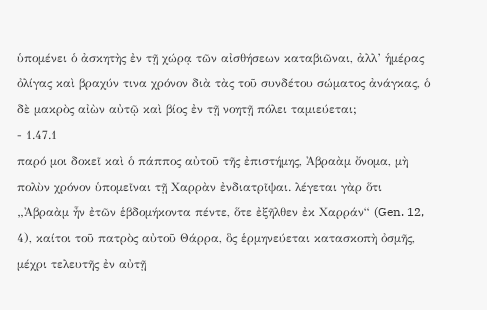ὑπομένει ὁ ἀσκητὴς ἐν τῇ χώρᾳ τῶν αἰσθήσεων καταβιῶναι, ἀλλ’ ἡμέρας ὀλίγας καὶ βραχύν τινα χρόνον διὰ τὰς τοῦ συνδέτου σώματος ἀνάγκας, ὁ δὲ μακρὸς αἰὼν αὐτῷ καὶ βίος ἐν τῇ νοητῇ πόλει ταμιεύεται;
- 1.47.1
παρό μοι δοκεῖ καὶ ὁ πάππος αὐτοῦ τῆς ἐπιστήμης, Ἀβραὰμ ὄνομα, μὴ πολὺν χρόνον ὑπομεῖναι τῇ Χαρρὰν ἐνδιατρῖψαι. λέγεται γὰρ ὅτι „Ἀβραὰμ ἦν ἐτῶν ἑβδομήκοντα πέντε, ὅτε ἐξῆλθεν ἐκ Χαρράν“ (Gen. 12, 4), καίτοι τοῦ πατρὸς αὐτοῦ Θάρρα, ὃς ἑρμηνεύεται κατασκοπὴ ὀσμῆς, μέχρι τελευτῆς ἐν αὐτῇ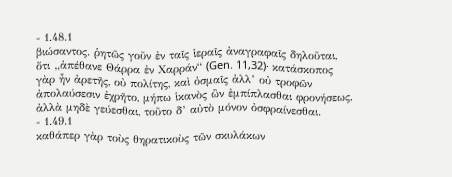- 1.48.1
βιώσαντος. ῥητῶς γοῦν ἐν ταῖς ἱεραῖς ἀναγραφαῖς δηλοῦται, ὅτι „ἀπέθανε Θάρρα ἐν Χαρράν“ (Gen. 11,32)· κατάσκοπος γὰρ ἦν ἀρετῆς, οὐ πολίτης, καὶ ὀσμαῖς ἀλλ’ οὐ τροφῶν ἀπολαύσεσιν ἐχρῆτο, μήπω ἱκανὸς ὢν ἐμπίπλασθαι φρονήσεως, ἀλλὰ μηδὲ γεύεσθαι, τοῦτο δ’ αὐτὸ μόνον ὀσφραίνεσθαι.
- 1.49.1
καθάπερ γὰρ τοὺς θηρατικοὺς τῶν σκυλάκων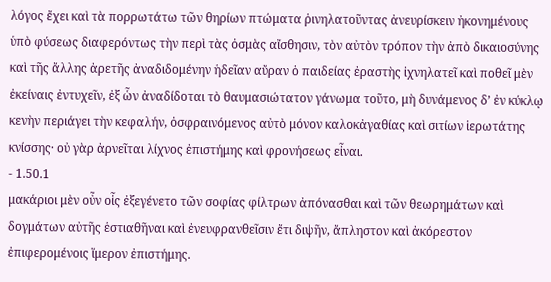λόγος ἔχει καὶ τὰ πορρωτάτω τῶν θηρίων πτώματα ῥινηλατοῦντας ἀνευρίσκειν ἠκονημένους ὑπὸ φύσεως διαφερόντως τὴν περὶ τὰς ὀσμὰς αἴσθησιν, τὸν αὐτὸν τρόπον τὴν ἀπὸ δικαιοσύνης καὶ τῆς ἄλλης ἀρετῆς ἀναδιδομένην ἡδεῖαν αὔραν ὁ παιδείας ἐραστὴς ἰχνηλατεῖ καὶ ποθεῖ μὲν ἐκείναις ἐντυχεῖν, ἐξ ὧν ἀναδίδοται τὸ θαυμασιώτατον γάνωμα τοῦτο, μὴ δυνάμενος δ’ ἐν κύκλῳ κενὴν περιάγει τὴν κεφαλήν, ὀσφραινόμενος αὐτὸ μόνον καλοκἀγαθίας καὶ σιτίων ἱερωτάτης κνίσσης· οὐ γὰρ ἀρνεῖται λίχνος ἐπιστήμης καὶ φρονήσεως εἶναι.
- 1.50.1
μακάριοι μὲν οὖν οἷς ἐξεγένετο τῶν σοφίας φίλτρων ἀπόνασθαι καὶ τῶν θεωρημάτων καὶ δογμάτων αὐτῆς ἑστιαθῆναι καὶ ἐνευφρανθεῖσιν ἔτι διψῆν, ἄπληστον καὶ ἀκόρεστον ἐπιφερομένοις ἵμερον ἐπιστήμης.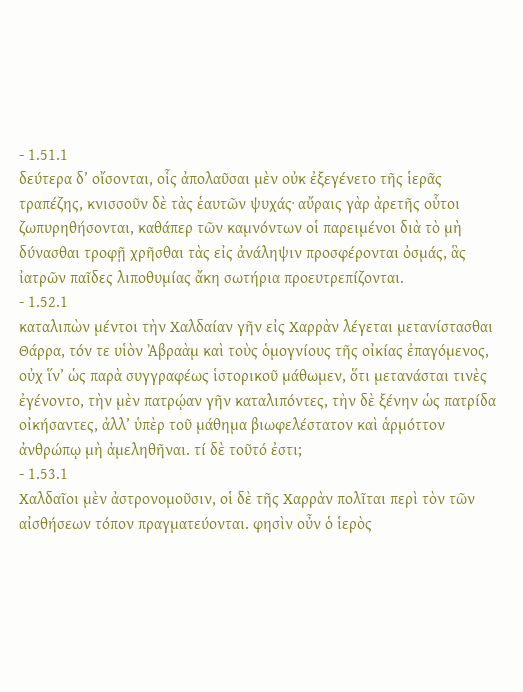- 1.51.1
δεύτερα δ’ οἴσονται, οἷς ἀπολαῦσαι μὲν οὐκ ἐξεγένετο τῆς ἱερᾶς τραπέζης, κνισσοῦν δὲ τὰς ἑαυτῶν ψυχάς· αὔραις γὰρ ἀρετῆς οὗτοι ζωπυρηθήσονται, καθάπερ τῶν καμνόντων οἱ παρειμένοι διὰ τὸ μὴ δύνασθαι τροφῇ χρῆσθαι τὰς εἰς ἀνάληψιν προσφέρονται ὀσμάς, ἃς ἰατρῶν παῖδες λιποθυμίας ἄκη σωτήρια προευτρεπίζονται.
- 1.52.1
καταλιπὼν μέντοι τὴν Χαλδαίαν γῆν εἰς Χαρρὰν λέγεται μετανίστασθαι Θάρρα, τόν τε υἱὸν Ἀβραὰμ καὶ τοὺς ὁμογνίους τῆς οἰκίας ἐπαγόμενος, οὐχ ἵν’ ὡς παρὰ συγγραφέως ἱστορικοῦ μάθωμεν, ὅτι μετανάσται τινὲς ἐγένοντο, τὴν μὲν πατρῴαν γῆν καταλιπόντες, τὴν δὲ ξένην ὡς πατρίδα οἰκήσαντες, ἀλλ’ ὑπὲρ τοῦ μάθημα βιωφελέστατον καὶ ἁρμόττον ἀνθρώπῳ μὴ ἀμεληθῆναι. τί δὲ τοῦτό ἐστι;
- 1.53.1
Χαλδαῖοι μὲν ἀστρονομοῦσιν, οἱ δὲ τῆς Χαρρὰν πολῖται περὶ τὸν τῶν αἰσθήσεων τόπον πραγματεύονται. φησὶν οὖν ὁ ἱερὸς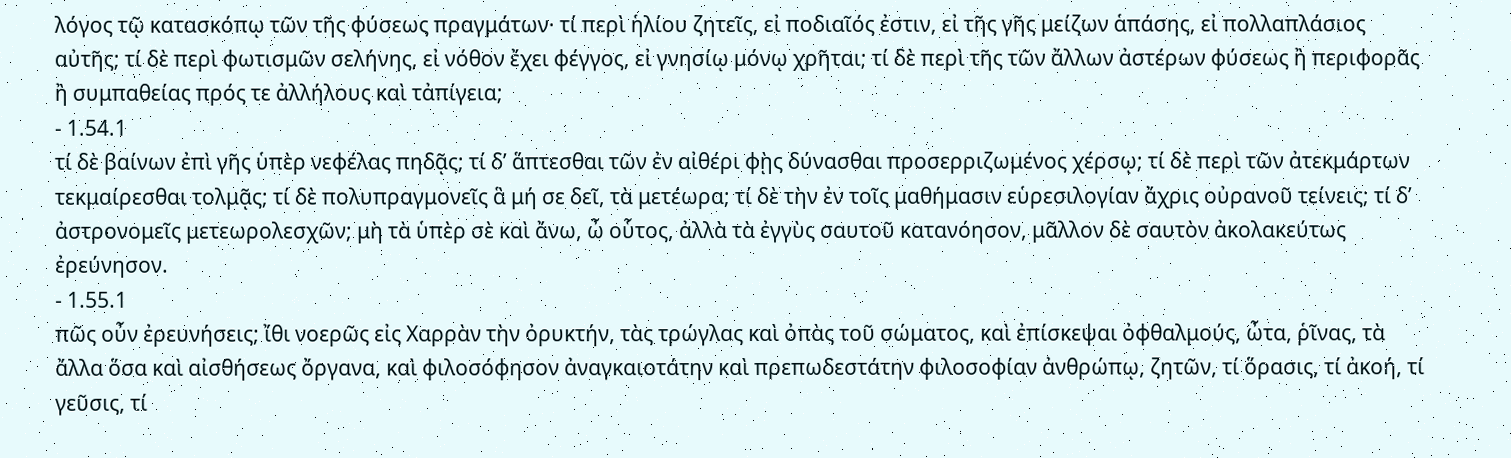λόγος τῷ κατασκόπῳ τῶν τῆς φύσεως πραγμάτων· τί περὶ ἡλίου ζητεῖς, εἰ ποδιαῖός ἐστιν, εἰ τῆς γῆς μείζων ἁπάσης, εἰ πολλαπλάσιος αὐτῆς; τί δὲ περὶ φωτισμῶν σελήνης, εἰ νόθον ἔχει φέγγος, εἰ γνησίῳ μόνῳ χρῆται; τί δὲ περὶ τῆς τῶν ἄλλων ἀστέρων φύσεως ἢ περιφορᾶς ἢ συμπαθείας πρός τε ἀλλήλους καὶ τἀπίγεια;
- 1.54.1
τί δὲ βαίνων ἐπὶ γῆς ὑπὲρ νεφέλας πηδᾷς; τί δ’ ἅπτεσθαι τῶν ἐν αἰθέρι φῂς δύνασθαι προσερριζωμένος χέρσῳ; τί δὲ περὶ τῶν ἀτεκμάρτων τεκμαίρεσθαι τολμᾷς; τί δὲ πολυπραγμονεῖς ἃ μή σε δεῖ, τὰ μετέωρα; τί δὲ τὴν ἐν τοῖς μαθήμασιν εὑρεσιλογίαν ἄχρις οὐρανοῦ τείνεις; τί δ’ ἀστρονομεῖς μετεωρολεσχῶν; μὴ τὰ ὑπὲρ σὲ καὶ ἄνω, ὦ οὗτος, ἀλλὰ τὰ ἐγγὺς σαυτοῦ κατανόησον, μᾶλλον δὲ σαυτὸν ἀκολακεύτως ἐρεύνησον.
- 1.55.1
πῶς οὖν ἐρευνήσεις; ἴθι νοερῶς εἰς Χαρρὰν τὴν ὀρυκτήν, τὰς τρώγλας καὶ ὀπὰς τοῦ σώματος, καὶ ἐπίσκεψαι ὀφθαλμούς, ὦτα, ῥῖνας, τὰ ἄλλα ὅσα καὶ αἰσθήσεως ὄργανα, καὶ φιλοσόφησον ἀναγκαιοτάτην καὶ πρεπωδεστάτην φιλοσοφίαν ἀνθρώπῳ, ζητῶν, τί ὅρασις, τί ἀκοή, τί γεῦσις, τί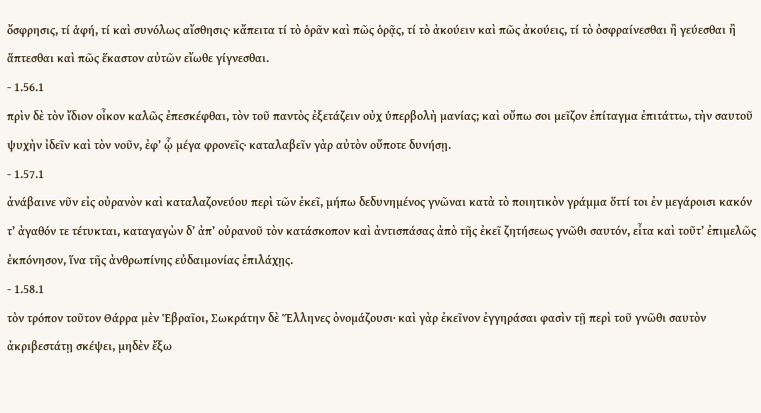ὄσφρησις, τί ἁφή, τί καὶ συνόλως αἴσθησις· κἄπειτα τί τὸ ὁρᾶν καὶ πῶς ὁρᾷς, τί τὸ ἀκούειν καὶ πῶς ἀκούεις, τί τὸ ὀσφραίνεσθαι ἢ γεύεσθαι ἢ ἅπτεσθαι καὶ πῶς ἕκαστον αὐτῶν εἴωθε γίγνεσθαι.
- 1.56.1
πρὶν δὲ τὸν ἴδιον οἶκον καλῶς ἐπεσκέφθαι, τὸν τοῦ παντὸς ἐξετάζειν οὐχ ὑπερβολὴ μανίας; καὶ οὔπω σοι μεῖζον ἐπίταγμα ἐπιτάττω, τὴν σαυτοῦ ψυχὴν ἰδεῖν καὶ τὸν νοῦν, ἐφ’ ᾧ μέγα φρονεῖς· καταλαβεῖν γὰρ αὐτὸν οὔποτε δυνήσῃ.
- 1.57.1
ἀνάβαινε νῦν εἰς οὐρανὸν καὶ καταλαζονεύου περὶ τῶν ἐκεῖ, μήπω δεδυνημένος γνῶναι κατὰ τὸ ποιητικὸν γράμμα ὅττί τοι ἐν μεγάροισι κακόν τ’ ἀγαθόν τε τέτυκται, καταγαγὼν δ’ ἀπ’ οὐρανοῦ τὸν κατάσκοπον καὶ ἀντισπάσας ἀπὸ τῆς ἐκεῖ ζητήσεως γνῶθι σαυτόν, εἶτα καὶ τοῦτ’ ἐπιμελῶς ἐκπόνησον, ἵνα τῆς ἀνθρωπίνης εὐδαιμονίας ἐπιλάχῃς.
- 1.58.1
τὸν τρόπον τοῦτον Θάρρα μὲν Ἑβραῖοι, Σωκράτην δὲ Ἕλληνες ὀνομάζουσι· καὶ γὰρ ἐκεῖνον ἐγγηράσαι φασὶν τῇ περὶ τοῦ γνῶθι σαυτὸν ἀκριβεστάτῃ σκέψει, μηδὲν ἔξω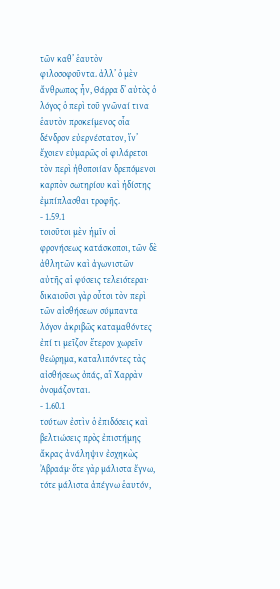τῶν καθ’ ἑαυτὸν φιλοσοφοῦντα. ἀλλ’ ὁ μὲν ἄνθρωπος ἦν, Θάρρα δ’ αὐτὸς ὁ λόγος ὁ περὶ τοῦ γνῶναί τινα ἑαυτὸν προκείμενος οἷα δένδρον εὐερνέστατον, ἵν’ ἔχοιεν εὐμαρῶς οἱ φιλάρετοι τὸν περὶ ἠθοποιίαν δρεπόμενοι καρπὸν σωτηρίου καὶ ἡδίστης ἐμπίπλασθαι τροφῆς.
- 1.59.1
τοιοῦτοι μὲν ἡμῖν οἱ φρονήσεως κατάσκοποι, τῶν δὲ ἀθλητῶν καὶ ἀγωνιστῶν αὐτῆς αἱ φύσεις τελειότεραι· δικαιοῦσι γὰρ οὗτοι τὸν περὶ τῶν αἰσθήσεων σύμπαντα λόγον ἀκριβῶς καταμαθόντες ἐπί τι μεῖζον ἕτερον χωρεῖν θεώρημα, καταλιπόντες τὰς αἰσθήσεως ὀπάς, αἳ Χαρρὰν ὀνομάζονται.
- 1.60.1
τούτων ἐστὶν ὁ ἐπιδόσεις καὶ βελτιώσεις πρὸς ἐπιστήμης ἄκρας ἀνάληψιν ἐσχηκὼς Ἀβραάμ· ὅτε γὰρ μάλιστα ἔγνω, τότε μάλιστα ἀπέγνω ἑαυτόν,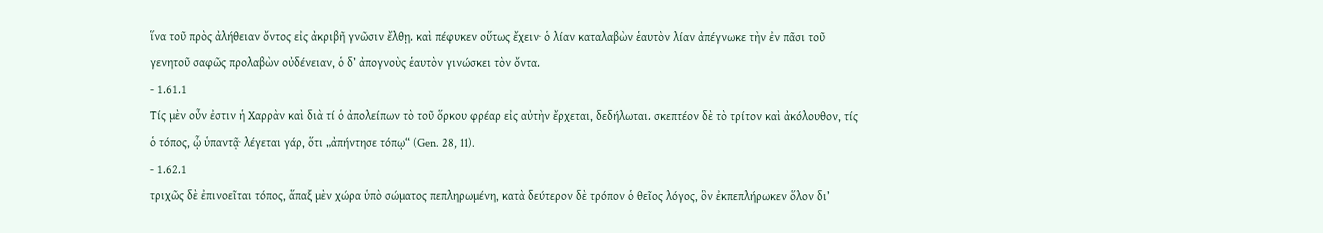ἵνα τοῦ πρὸς ἀλήθειαν ὄντος εἰς ἀκριβῆ γνῶσιν ἔλθῃ. καὶ πέφυκεν οὕτως ἔχειν· ὁ λίαν καταλαβὼν ἑαυτὸν λίαν ἀπέγνωκε τὴν ἐν πᾶσι τοῦ γενητοῦ σαφῶς προλαβὼν οὐδένειαν, ὁ δ’ ἀπογνοὺς ἑαυτὸν γινώσκει τὸν ὄντα.
- 1.61.1
Τίς μὲν οὖν ἐστιν ἡ Χαρρὰν καὶ διὰ τί ὁ ἀπολείπων τὸ τοῦ ὅρκου φρέαρ εἰς αὐτὴν ἔρχεται, δεδήλωται. σκεπτέον δὲ τὸ τρίτον καὶ ἀκόλουθον, τίς ὁ τόπος, ᾧ ὑπαντᾷ· λέγεται γάρ, ὅτι „ἀπήντησε τόπῳ“ (Gen. 28, 11).
- 1.62.1
τριχῶς δὲ ἐπινοεῖται τόπος, ἅπαξ μὲν χώρα ὑπὸ σώματος πεπληρωμένη, κατὰ δεύτερον δὲ τρόπον ὁ θεῖος λόγος, ὃν ἐκπεπλήρωκεν ὅλον δι’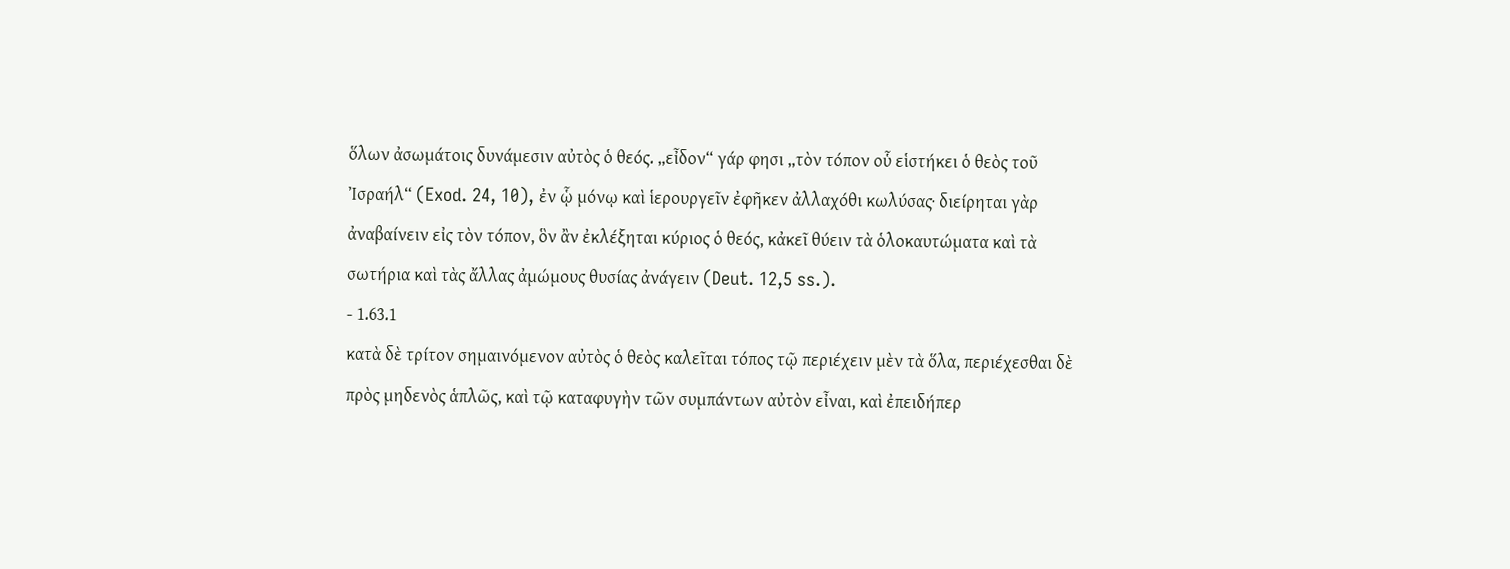ὅλων ἀσωμάτοις δυνάμεσιν αὐτὸς ὁ θεός. „εἶδον“ γάρ φησι „τὸν τόπον οὗ εἱστήκει ὁ θεὸς τοῦ Ἰσραήλ“ (Exod. 24, 10), ἐν ᾧ μόνῳ καὶ ἱερουργεῖν ἐφῆκεν ἀλλαχόθι κωλύσας· διείρηται γὰρ ἀναβαίνειν εἰς τὸν τόπον, ὃν ἂν ἐκλέξηται κύριος ὁ θεός, κἀκεῖ θύειν τὰ ὁλοκαυτώματα καὶ τὰ σωτήρια καὶ τὰς ἄλλας ἀμώμους θυσίας ἀνάγειν (Deut. 12,5 ss.).
- 1.63.1
κατὰ δὲ τρίτον σημαινόμενον αὐτὸς ὁ θεὸς καλεῖται τόπος τῷ περιέχειν μὲν τὰ ὅλα, περιέχεσθαι δὲ πρὸς μηδενὸς ἁπλῶς, καὶ τῷ καταφυγὴν τῶν συμπάντων αὐτὸν εἶναι, καὶ ἐπειδήπερ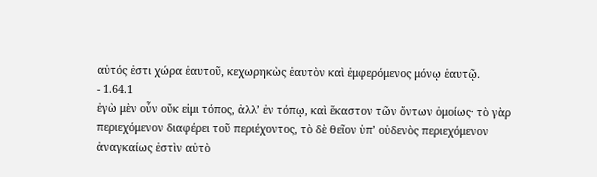αὐτός ἐστι χώρα ἑαυτοῦ, κεχωρηκὼς ἑαυτὸν καὶ ἐμφερόμενος μόνῳ ἑαυτῷ.
- 1.64.1
ἐγὼ μὲν οὖν οὔκ εἰμι τόπος, ἀλλ’ ἐν τόπῳ, καὶ ἕκαστον τῶν ὄντων ὁμοίως· τὸ γὰρ περιεχόμενον διαφέρει τοῦ περιέχοντος, τὸ δὲ θεῖον ὑπ’ οὐδενὸς περιεχόμενον ἀναγκαίως ἐστὶν αὐτὸ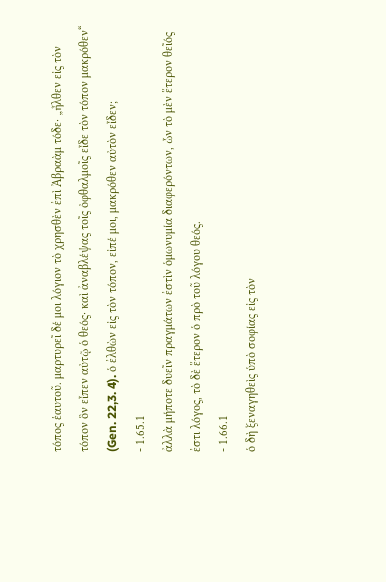τόπος ἑαυτοῦ. μαρτυρεῖ δέ μοι λόγιον τὸ χρησθὲν ἐπὶ Ἀβραὰμ τόδε· „ἦλθεν εἰς τὸν τόπον ὃν εἶπεν αὐτῷ ὁ θεός· καὶ ἀναβλέψας τοῖς ὀφθαλμοῖς εἶδε τὸν τόπον μακρόθεν“ (Gen. 22,3. 4). ὁ ἐλθὼν εἰς τὸν τόπον, εἰπέ μοι, μακρόθεν αὐτὸν εἶδεν;
- 1.65.1
ἀλλὰ μήποτε δυεῖν πραγμάτων ἐστὶν ὁμωνυμία διαφερόντων, ὧν τὸ μὲν ἕτερον θεῖός ἐστι λόγος, τὸ δὲ ἕτερον ὁ πρὸ τοῦ λόγου θεός.
- 1.66.1
ὁ δὴ ξεναγηθεὶς ὑπὸ σοφίας εἰς τὸν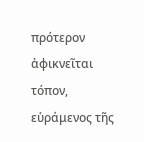πρότερον ἀφικνεῖται τόπον, εὑράμενος τῆς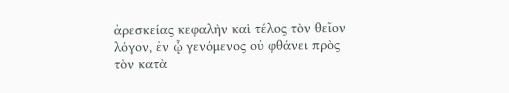ἀρεσκείας κεφαλὴν καὶ τέλος τὸν θεῖον λόγον, ἐν ᾧ γενόμενος οὐ φθάνει πρὸς τὸν κατὰ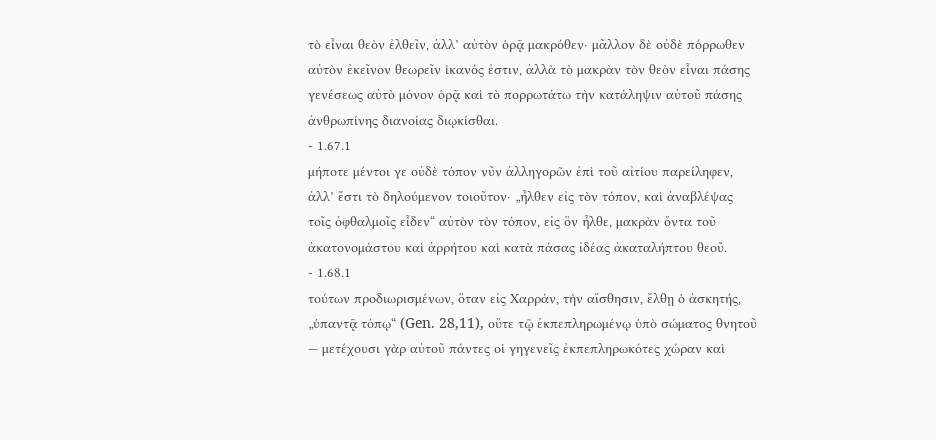τὸ εἶναι θεὸν ἐλθεῖν, ἀλλ’ αὐτὸν ὁρᾷ μακρόθεν· μᾶλλον δὲ οὐδὲ πόρρωθεν αὐτὸν ἐκεῖνον θεωρεῖν ἱκανός ἐστιν, ἀλλὰ τὸ μακρὰν τὸν θεὸν εἶναι πάσης γενέσεως αὐτὸ μόνον ὁρᾷ καὶ τὸ πορρωτάτω τὴν κατάληψιν αὐτοῦ πάσης ἀνθρωπίνης διανοίας διῳκίσθαι.
- 1.67.1
μήποτε μέντοι γε οὐδὲ τόπον νῦν ἀλληγορῶν ἐπὶ τοῦ αἰτίου παρείληφεν, ἀλλ’ ἔστι τὸ δηλούμενον τοιοῦτον· „ἦλθεν εἰς τὸν τόπον, καὶ ἀναβλέψας τοῖς ὀφθαλμοῖς εἶδεν“ αὐτὸν τὸν τόπον, εἰς ὃν ἦλθε, μακρὰν ὄντα τοῦ ἀκατονομάστου καὶ ἀρρήτου καὶ κατὰ πάσας ἰδέας ἀκαταλήπτου θεοῦ.
- 1.68.1
τούτων προδιωρισμένων, ὅταν εἰς Χαρράν, τὴν αἴσθησιν, ἔλθῃ ὁ ἀσκητής, „ὑπαντᾷ τόπῳ“ (Gen. 28,11), οὔτε τῷ ἐκπεπληρωμένῳ ὑπὸ σώματος θνητοῦ — μετέχουσι γὰρ αὐτοῦ πάντες οἱ γηγενεῖς ἐκπεπληρωκότες χώραν καὶ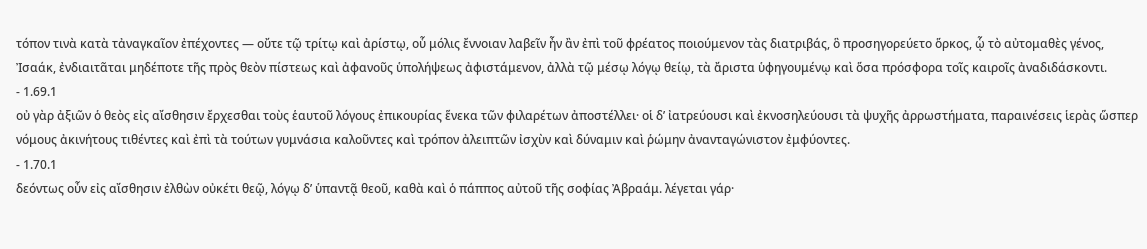τόπον τινὰ κατὰ τἀναγκαῖον ἐπέχοντες — οὔτε τῷ τρίτῳ καὶ ἀρίστῳ, οὗ μόλις ἔννοιαν λαβεῖν ἦν ἂν ἐπὶ τοῦ φρέατος ποιούμενον τὰς διατριβάς, ὃ προσηγορεύετο ὅρκος, ᾧ τὸ αὐτομαθὲς γένος, Ἰσαάκ, ἐνδιαιτᾶται μηδέποτε τῆς πρὸς θεὸν πίστεως καὶ ἀφανοῦς ὑπολήψεως ἀφιστάμενον, ἀλλὰ τῷ μέσῳ λόγῳ θείῳ, τὰ ἄριστα ὑφηγουμένῳ καὶ ὅσα πρόσφορα τοῖς καιροῖς ἀναδιδάσκοντι.
- 1.69.1
οὐ γὰρ ἀξιῶν ὁ θεὸς εἰς αἴσθησιν ἔρχεσθαι τοὺς ἑαυτοῦ λόγους ἐπικουρίας ἕνεκα τῶν φιλαρέτων ἀποστέλλει· οἱ δ’ ἰατρεύουσι καὶ ἐκνοσηλεύουσι τὰ ψυχῆς ἀρρωστήματα, παραινέσεις ἱερὰς ὥσπερ νόμους ἀκινήτους τιθέντες καὶ ἐπὶ τὰ τούτων γυμνάσια καλοῦντες καὶ τρόπον ἀλειπτῶν ἰσχὺν καὶ δύναμιν καὶ ῥώμην ἀνανταγώνιστον ἐμφύοντες.
- 1.70.1
δεόντως οὖν εἰς αἴσθησιν ἐλθὼν οὐκέτι θεῷ, λόγῳ δ’ ὑπαντᾷ θεοῦ, καθὰ καὶ ὁ πάππος αὐτοῦ τῆς σοφίας Ἀβραάμ. λέγεται γάρ·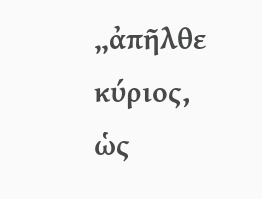„ἀπῆλθε κύριος, ὡς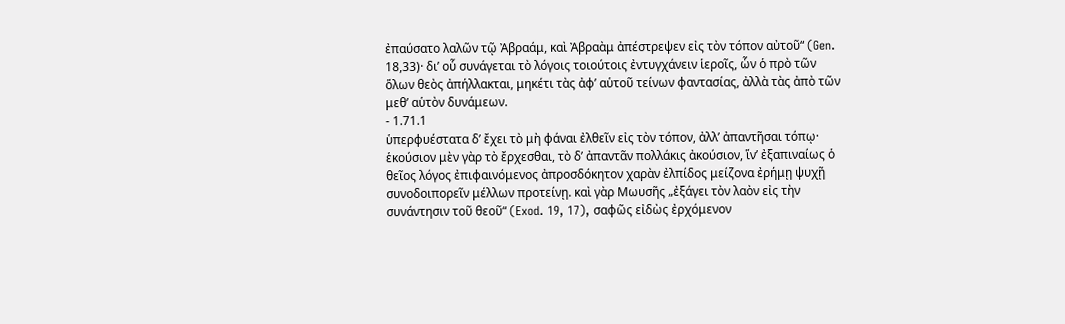ἐπαύσατο λαλῶν τῷ Ἀβραάμ, καὶ Ἀβραὰμ ἀπέστρεψεν εἰς τὸν τόπον αὐτοῦ“ (Gen. 18,33)· δι’ οὗ συνάγεται τὸ λόγοις τοιούτοις ἐντυγχάνειν ἱεροῖς, ὧν ὁ πρὸ τῶν ὅλων θεὸς ἀπήλλακται, μηκέτι τὰς ἀφ’ αὑτοῦ τείνων φαντασίας, ἀλλὰ τὰς ἀπὸ τῶν μεθ’ αὑτὸν δυνάμεων.
- 1.71.1
ὑπερφυέστατα δ’ ἔχει τὸ μὴ φάναι ἐλθεῖν εἰς τὸν τόπον, ἀλλ’ ἀπαντῆσαι τόπῳ· ἑκούσιον μὲν γὰρ τὸ ἔρχεσθαι, τὸ δ’ ἀπαντᾶν πολλάκις ἀκούσιον, ἵν’ ἐξαπιναίως ὁ θεῖος λόγος ἐπιφαινόμενος ἀπροσδόκητον χαρὰν ἐλπίδος μείζονα ἐρήμῃ ψυχῇ συνοδοιπορεῖν μέλλων προτείνῃ. καὶ γὰρ Μωυσῆς „ἐξάγει τὸν λαὸν εἰς τὴν συνάντησιν τοῦ θεοῦ“ (Exod. 19, 17), σαφῶς εἰδὼς ἐρχόμενον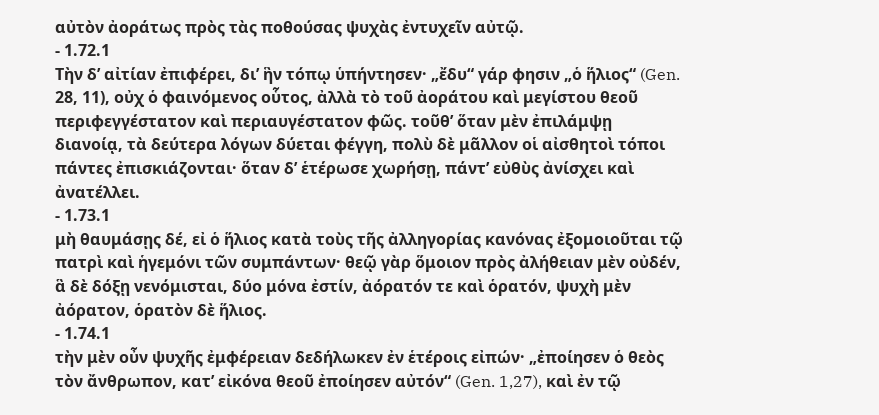αὐτὸν ἀοράτως πρὸς τὰς ποθούσας ψυχὰς ἐντυχεῖν αὐτῷ.
- 1.72.1
Τὴν δ’ αἰτίαν ἐπιφέρει, δι’ ἣν τόπῳ ὑπήντησεν· „ἔδυ“ γάρ φησιν „ὁ ἥλιος“ (Gen. 28, 11), οὐχ ὁ φαινόμενος οὗτος, ἀλλὰ τὸ τοῦ ἀοράτου καὶ μεγίστου θεοῦ περιφεγγέστατον καὶ περιαυγέστατον φῶς. τοῦθ’ ὅταν μὲν ἐπιλάμψῃ διανοίᾳ, τὰ δεύτερα λόγων δύεται φέγγη, πολὺ δὲ μᾶλλον οἱ αἰσθητοὶ τόποι πάντες ἐπισκιάζονται· ὅταν δ’ ἑτέρωσε χωρήσῃ, πάντ’ εὐθὺς ἀνίσχει καὶ ἀνατέλλει.
- 1.73.1
μὴ θαυμάσῃς δέ, εἰ ὁ ἥλιος κατὰ τοὺς τῆς ἀλληγορίας κανόνας ἐξομοιοῦται τῷ πατρὶ καὶ ἡγεμόνι τῶν συμπάντων· θεῷ γὰρ ὅμοιον πρὸς ἀλήθειαν μὲν οὐδέν, ἃ δὲ δόξῃ νενόμισται, δύο μόνα ἐστίν, ἀόρατόν τε καὶ ὁρατόν, ψυχὴ μὲν ἀόρατον, ὁρατὸν δὲ ἥλιος.
- 1.74.1
τὴν μὲν οὖν ψυχῆς ἐμφέρειαν δεδήλωκεν ἐν ἑτέροις εἰπών· „ἐποίησεν ὁ θεὸς τὸν ἄνθρωπον, κατ’ εἰκόνα θεοῦ ἐποίησεν αὐτόν“ (Gen. 1,27), καὶ ἐν τῷ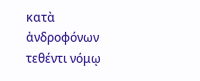κατὰ ἀνδροφόνων τεθέντι νόμῳ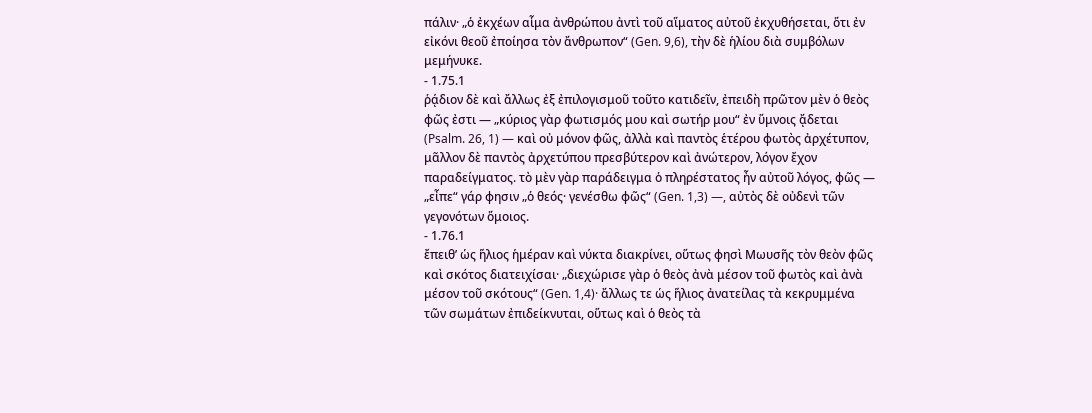πάλιν· „ὁ ἐκχέων αἷμα ἀνθρώπου ἀντὶ τοῦ αἵματος αὐτοῦ ἐκχυθήσεται, ὅτι ἐν εἰκόνι θεοῦ ἐποίησα τὸν ἄνθρωπον“ (Gen. 9,6), τὴν δὲ ἡλίου διὰ συμβόλων μεμήνυκε.
- 1.75.1
ῥᾴδιον δὲ καὶ ἄλλως ἐξ ἐπιλογισμοῦ τοῦτο κατιδεῖν, ἐπειδὴ πρῶτον μὲν ὁ θεὸς φῶς ἐστι — „κύριος γὰρ φωτισμός μου καὶ σωτήρ μου“ ἐν ὕμνοις ᾄδεται (Psalm. 26, 1) — καὶ οὐ μόνον φῶς, ἀλλὰ καὶ παντὸς ἑτέρου φωτὸς ἀρχέτυπον, μᾶλλον δὲ παντὸς ἀρχετύπου πρεσβύτερον καὶ ἀνώτερον, λόγον ἔχον παραδείγματος. τὸ μὲν γὰρ παράδειγμα ὁ πληρέστατος ἦν αὐτοῦ λόγος, φῶς — „εἶπε“ γάρ φησιν „ὁ θεός· γενέσθω φῶς“ (Gen. 1,3) —, αὐτὸς δὲ οὐδενὶ τῶν γεγονότων ὅμοιος.
- 1.76.1
ἔπειθ’ ὡς ἥλιος ἡμέραν καὶ νύκτα διακρίνει, οὕτως φησὶ Μωυσῆς τὸν θεὸν φῶς καὶ σκότος διατειχίσαι· „διεχώρισε γὰρ ὁ θεὸς ἀνὰ μέσον τοῦ φωτὸς καὶ ἀνὰ μέσον τοῦ σκότους“ (Gen. 1,4)· ἄλλως τε ὡς ἥλιος ἀνατείλας τὰ κεκρυμμένα τῶν σωμάτων ἐπιδείκνυται, οὕτως καὶ ὁ θεὸς τὰ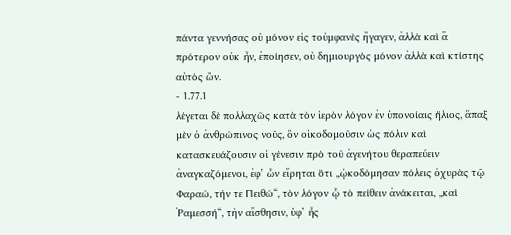πάντα γεννήσας οὐ μόνον εἰς τοὐμφανὲς ἤγαγεν, ἀλλὰ καὶ ἃ πρότερον οὐκ ἦν, ἐποίησεν, οὐ δημιουργὸς μόνον ἀλλὰ καὶ κτίστης αὐτὸς ὤν.
- 1.77.1
λέγεται δὲ πολλαχῶς κατὰ τὸν ἱερὸν λόγον ἐν ὑπονοίαις ἥλιος, ἅπαξ μὲν ὁ ἀνθρώπινος νοῦς, ὃν οἰκοδομοῦσιν ὡς πόλιν καὶ κατασκευάζουσιν οἱ γένεσιν πρὸ τοῦ ἀγενήτου θεραπεύειν ἀναγκαζόμενοι, ἐφ’ ὧν εἴρηται ὅτι „ᾠκοδόμησαν πόλεις ὀχυρὰς τῷ Φαραώ, τήν τε Πειθώ“, τὸν λόγον ᾧ τὸ πείθειν ἀνάκειται, „καὶ Ῥαμεσσή“, τὴν αἴσθησιν, ὑφ’ ἧς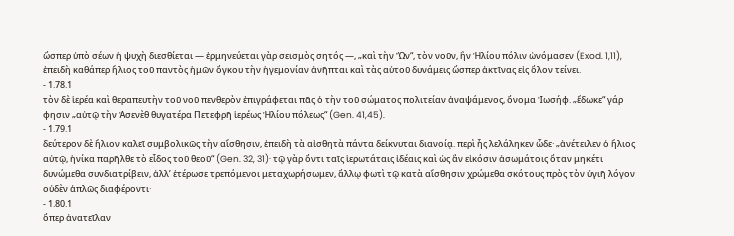ὥσπερ ὑπὸ σέων ἡ ψυχὴ διεσθίεται — ἑρμηνεύεται γὰρ σεισμὸς σητός —, „καὶ τὴν Ὤν“, τὸν νοῦν, ἣν Ἡλίου πόλιν ὠνόμασεν (Exod. 1,11), ἐπειδὴ καθάπερ ἥλιος τοῦ παντὸς ἡμῶν ὄγκου τὴν ἡγεμονίαν ἀνῆπται καὶ τὰς αὑτοῦ δυνάμεις ὥσπερ ἀκτῖνας εἰς ὅλον τείνει.
- 1.78.1
τὸν δὲ ἱερέα καὶ θεραπευτὴν τοῦ νοῦ πενθερὸν ἐπιγράφεται πᾶς ὁ τὴν τοῦ σώματος πολιτείαν ἀναψάμενος, ὄνομα Ἰωσήφ. „ἔδωκε“ γάρ φησιν „αὐτῷ τὴν Ἀσενὲθ θυγατέρα Πετεφρῆ ἱερέως Ἡλίου πόλεως“ (Gen. 41,45).
- 1.79.1
δεύτερον δὲ ἥλιον καλεῖ συμβολικῶς τὴν αἴσθησιν, ἐπειδὴ τὰ αἰσθητὰ πάντα δείκνυται διανοίᾳ. περὶ ἧς λελάληκεν ὧδε· „ἀνέτειλεν ὁ ἥλιος αὐτῷ, ἡνίκα παρῆλθε τὸ εἶδος τοῦ θεοῦ“ (Gen. 32, 31)· τῷ γὰρ ὄντι ταῖς ἱερωτάταις ἰδέαις καὶ ὡς ἂν εἰκόσιν ἀσωμάτοις ὅταν μηκέτι δυνώμεθα συνδιατρίβειν, ἀλλ’ ἑτέρωσε τρεπόμενοι μεταχωρήσωμεν, ἄλλῳ φωτὶ τῷ κατὰ αἴσθησιν χρώμεθα σκότους πρὸς τὸν ὑγιῆ λόγον οὐδὲν ἁπλῶς διαφέροντι·
- 1.80.1
ὅπερ ἀνατεῖλαν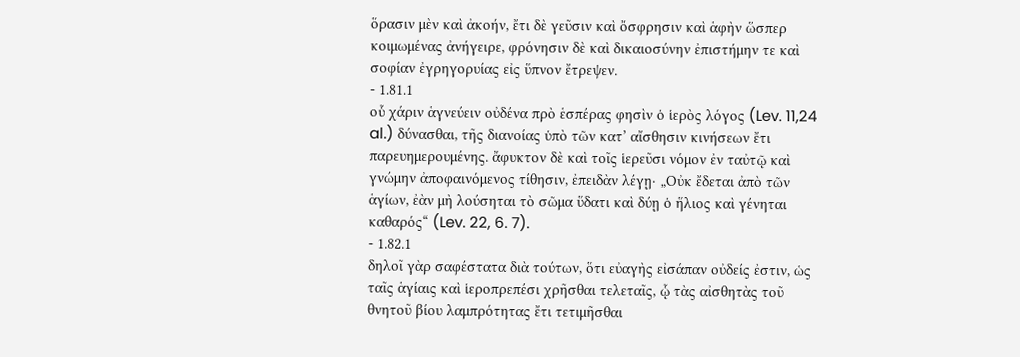ὅρασιν μὲν καὶ ἀκοήν, ἔτι δὲ γεῦσιν καὶ ὄσφρησιν καὶ ἁφὴν ὥσπερ κοιμωμένας ἀνήγειρε, φρόνησιν δὲ καὶ δικαιοσύνην ἐπιστήμην τε καὶ σοφίαν ἐγρηγορυίας εἰς ὕπνον ἔτρεψεν.
- 1.81.1
οὗ χάριν ἁγνεύειν οὐδένα πρὸ ἑσπέρας φησὶν ὁ ἱερὸς λόγος (Lev. 11,24 al.) δύνασθαι, τῆς διανοίας ὑπὸ τῶν κατ’ αἴσθησιν κινήσεων ἔτι παρευημερουμένης. ἄφυκτον δὲ καὶ τοῖς ἱερεῦσι νόμον ἐν ταὐτῷ καὶ γνώμην ἀποφαινόμενος τίθησιν, ἐπειδὰν λέγῃ· „Οὐκ ἔδεται ἀπὸ τῶν ἁγίων, ἐὰν μὴ λούσηται τὸ σῶμα ὕδατι καὶ δύῃ ὁ ἥλιος καὶ γένηται καθαρός“ (Lev. 22, 6. 7).
- 1.82.1
δηλοῖ γὰρ σαφέστατα διὰ τούτων, ὅτι εὐαγὴς εἰσάπαν οὐδείς ἐστιν, ὡς ταῖς ἁγίαις καὶ ἱεροπρεπέσι χρῆσθαι τελεταῖς, ᾧ τὰς αἰσθητὰς τοῦ θνητοῦ βίου λαμπρότητας ἔτι τετιμῆσθαι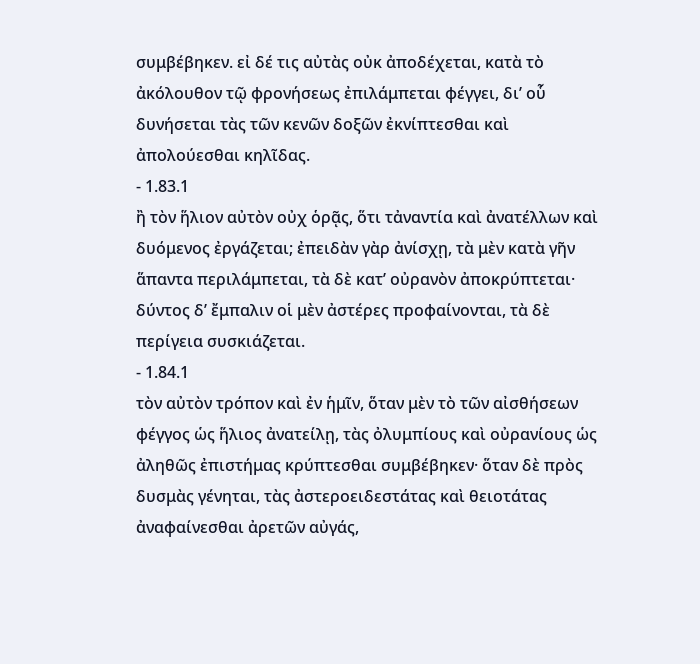συμβέβηκεν. εἰ δέ τις αὐτὰς οὐκ ἀποδέχεται, κατὰ τὸ ἀκόλουθον τῷ φρονήσεως ἐπιλάμπεται φέγγει, δι’ οὗ δυνήσεται τὰς τῶν κενῶν δοξῶν ἐκνίπτεσθαι καὶ ἀπολούεσθαι κηλῖδας.
- 1.83.1
ἢ τὸν ἥλιον αὐτὸν οὐχ ὁρᾷς, ὅτι τἀναντία καὶ ἀνατέλλων καὶ δυόμενος ἐργάζεται; ἐπειδὰν γὰρ ἀνίσχῃ, τὰ μὲν κατὰ γῆν ἅπαντα περιλάμπεται, τὰ δὲ κατ’ οὐρανὸν ἀποκρύπτεται· δύντος δ’ ἔμπαλιν οἱ μὲν ἀστέρες προφαίνονται, τὰ δὲ περίγεια συσκιάζεται.
- 1.84.1
τὸν αὐτὸν τρόπον καὶ ἐν ἡμῖν, ὅταν μὲν τὸ τῶν αἰσθήσεων φέγγος ὡς ἥλιος ἀνατείλῃ, τὰς ὀλυμπίους καὶ οὐρανίους ὡς ἀληθῶς ἐπιστήμας κρύπτεσθαι συμβέβηκεν· ὅταν δὲ πρὸς δυσμὰς γένηται, τὰς ἀστεροειδεστάτας καὶ θειοτάτας ἀναφαίνεσθαι ἀρετῶν αὐγάς,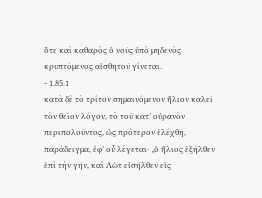ὅτε καὶ καθαρὸς ὁ νοῦς ὑπὸ μηδενὸς κρυπτόμενος αἰσθητοῦ γίνεται.
- 1.85.1
κατὰ δὲ τὸ τρίτον σημαινόμενον ἥλιον καλεῖ τὸν θεῖον λόγον, τὸ τοῦ κατ’ οὐρανὸν περιπολοῦντος, ὡς πρότερον ἐλέχθη, παράδειγμα, ἐφ’ οὗ λέγεται· „ὁ ἥλιος ἐξῆλθεν ἐπὶ τὴν γῆν, καὶ Λὼτ εἰσῆλθεν εἰς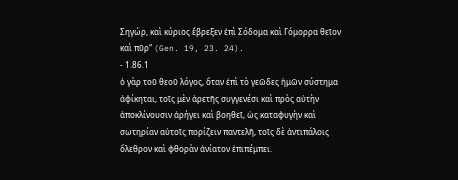Σηγώρ, καὶ κύριος ἔβρεξεν ἐπὶ Σόδομα καὶ Γόμορρα θεῖον καὶ πῦρ“ (Gen. 19, 23. 24).
- 1.86.1
ὁ γὰρ τοῦ θεοῦ λόγος, ὅταν ἐπὶ τὸ γεῶδες ἡμῶν σύστημα ἀφίκηται, τοῖς μὲν ἀρετῆς συγγενέσι καὶ πρὸς αὐτὴν ἀποκλίνουσιν ἀρήγει καὶ βοηθεῖ, ὡς καταφυγὴν καὶ σωτηρίαν αὐτοῖς πορίζειν παντελῆ, τοῖς δὲ ἀντιπάλοις ὄλεθρον καὶ φθορὰν ἀνίατον ἐπιπέμπει.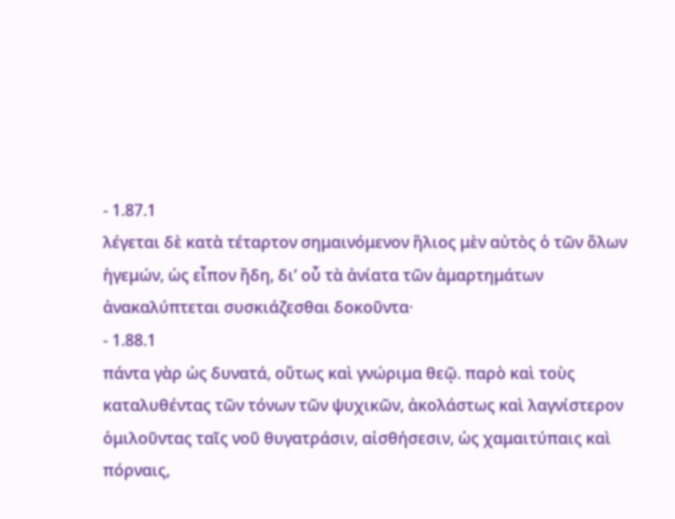- 1.87.1
λέγεται δὲ κατὰ τέταρτον σημαινόμενον ἥλιος μὲν αὐτὸς ὁ τῶν ὅλων ἡγεμών, ὡς εἶπον ἤδη, δι’ οὗ τὰ ἀνίατα τῶν ἁμαρτημάτων ἀνακαλύπτεται συσκιάζεσθαι δοκοῦντα·
- 1.88.1
πάντα γὰρ ὡς δυνατά, οὕτως καὶ γνώριμα θεῷ. παρὸ καὶ τοὺς καταλυθέντας τῶν τόνων τῶν ψυχικῶν, ἀκολάστως καὶ λαγνίστερον ὁμιλοῦντας ταῖς νοῦ θυγατράσιν, αἰσθήσεσιν, ὡς χαμαιτύπαις καὶ πόρναις,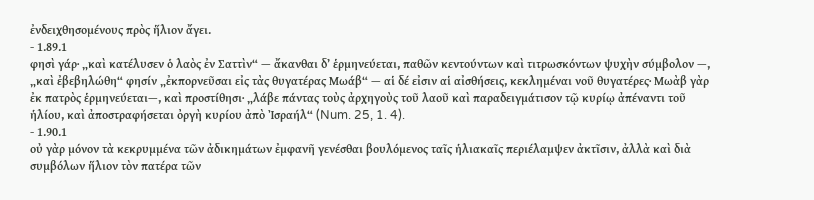ἐνδειχθησομένους πρὸς ἥλιον ἄγει.
- 1.89.1
φησὶ γάρ· „καὶ κατέλυσεν ὁ λαὸς ἐν Σαττὶν“ — ἄκανθαι δ’ ἑρμηνεύεται, παθῶν κεντούντων καὶ τιτρωσκόντων ψυχὴν σύμβολον —, „καὶ ἐβεβηλώθη“ φησίν „ἐκπορνεῦσαι εἰς τὰς θυγατέρας Μωάβ“ — αἱ δέ εἰσιν αἱ αἰσθήσεις, κεκλημέναι νοῦ θυγατέρες· Μωὰβ γὰρ ἐκ πατρὸς ἑρμηνεύεται—, καὶ προστίθησι· „λάβε πάντας τοὺς ἀρχηγοὺς τοῦ λαοῦ καὶ παραδειγμάτισον τῷ κυρίῳ ἀπέναντι τοῦ ἡλίου, καὶ ἀποστραφήσεται ὀργὴ κυρίου ἀπὸ Ἰσραήλ“ (Num. 25, 1. 4).
- 1.90.1
οὐ γὰρ μόνον τὰ κεκρυμμένα τῶν ἀδικημάτων ἐμφανῆ γενέσθαι βουλόμενος ταῖς ἡλιακαῖς περιέλαμψεν ἀκτῖσιν, ἀλλὰ καὶ διὰ συμβόλων ἥλιον τὸν πατέρα τῶν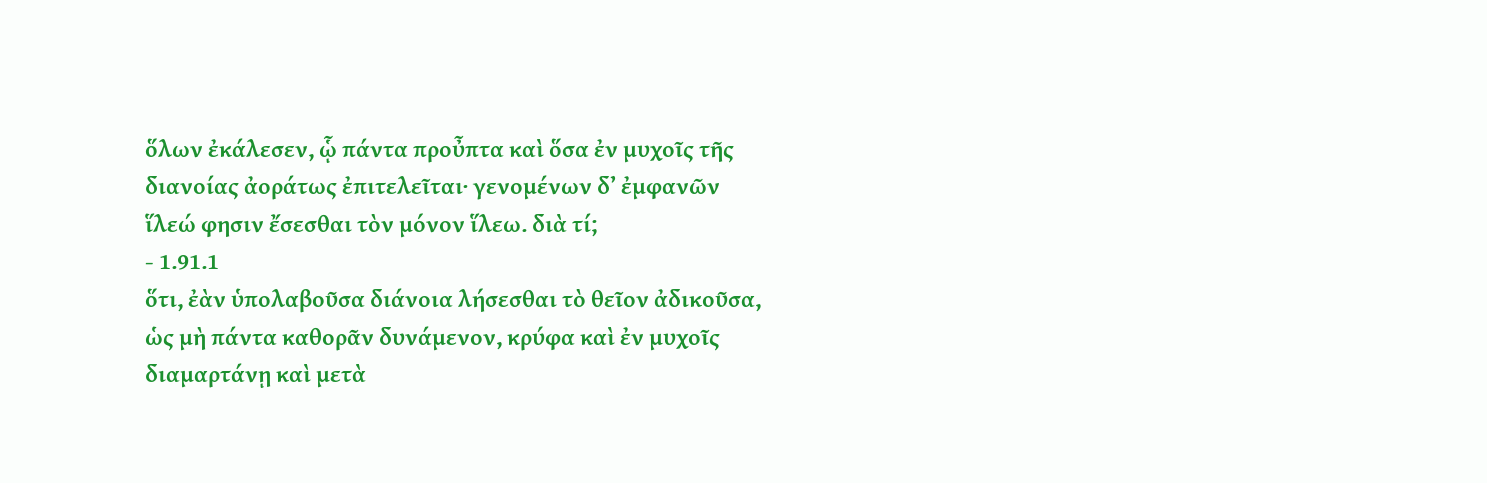ὅλων ἐκάλεσεν, ᾧ πάντα προὖπτα καὶ ὅσα ἐν μυχοῖς τῆς διανοίας ἀοράτως ἐπιτελεῖται· γενομένων δ’ ἐμφανῶν ἵλεώ φησιν ἔσεσθαι τὸν μόνον ἵλεω. διὰ τί;
- 1.91.1
ὅτι, ἐὰν ὑπολαβοῦσα διάνοια λήσεσθαι τὸ θεῖον ἀδικοῦσα, ὡς μὴ πάντα καθορᾶν δυνάμενον, κρύφα καὶ ἐν μυχοῖς διαμαρτάνῃ καὶ μετὰ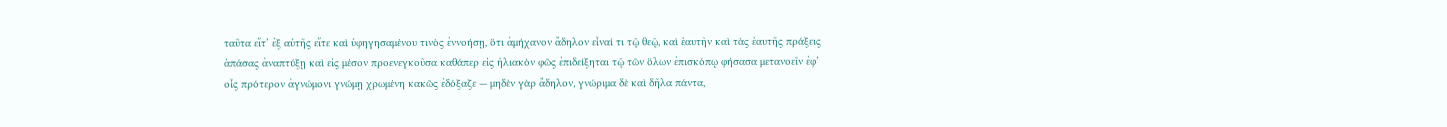ταῦτα εἴτ’ ἐξ αὑτῆς εἴτε καὶ ὑφηγησαμένου τινὸς ἐννοήσῃ, ὅτι ἀμήχανον ἄδηλον εἶναί τι τῷ θεῷ, καὶ ἑαυτὴν καὶ τὰς ἑαυτῆς πράξεις ἁπάσας ἀναπτύξῃ καὶ εἰς μέσον προενεγκοῦσα καθάπερ εἰς ἡλιακὸν φῶς ἐπιδείξηται τῷ τῶν ὅλων ἐπισκόπῳ φήσασα μετανοεῖν ἐφ’ οἷς πρότερον ἀγνώμονι γνώμῃ χρωμένη κακῶς ἐδόξαζε — μηδὲν γὰρ ἄδηλον, γνώριμα δὲ καὶ δῆλα πάντα,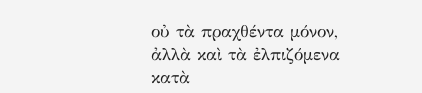οὐ τὰ πραχθέντα μόνον, ἀλλὰ καὶ τὰ ἐλπιζόμενα κατὰ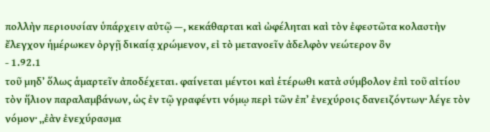πολλὴν περιουσίαν ὑπάρχειν αὐτῷ —, κεκάθαρται καὶ ὠφέληται καὶ τὸν ἐφεστῶτα κολαστὴν ἔλεγχον ἡμέρωκεν ὀργῇ δικαίᾳ χρώμενον, εἰ τὸ μετανοεῖν ἀδελφὸν νεώτερον ὂν
- 1.92.1
τοῦ μηδ’ ὅλως ἁμαρτεῖν ἀποδέχεται. φαίνεται μέντοι καὶ ἑτέρωθι κατὰ σύμβολον ἐπὶ τοῦ αἰτίου τὸν ἥλιον παραλαμβάνων, ὡς ἐν τῷ γραφέντι νόμῳ περὶ τῶν ἐπ’ ἐνεχύροις δανειζόντων· λέγε τὸν νόμον· „ἐὰν ἐνεχύρασμα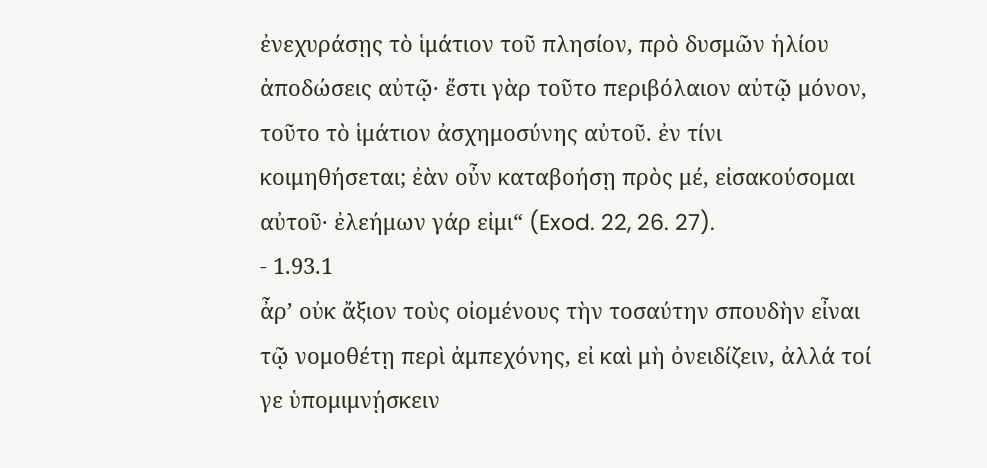ἐνεχυράσῃς τὸ ἱμάτιον τοῦ πλησίον, πρὸ δυσμῶν ἡλίου ἀποδώσεις αὐτῷ· ἔστι γὰρ τοῦτο περιβόλαιον αὐτῷ μόνον, τοῦτο τὸ ἱμάτιον ἀσχημοσύνης αὐτοῦ. ἐν τίνι κοιμηθήσεται; ἐὰν οὖν καταβοήσῃ πρὸς μέ, εἰσακούσομαι αὐτοῦ· ἐλεήμων γάρ εἰμι“ (Exod. 22, 26. 27).
- 1.93.1
ἆρ’ οὐκ ἄξιον τοὺς οἰομένους τὴν τοσαύτην σπουδὴν εἶναι τῷ νομοθέτῃ περὶ ἀμπεχόνης, εἰ καὶ μὴ ὀνειδίζειν, ἀλλά τοί γε ὑπομιμνῄσκειν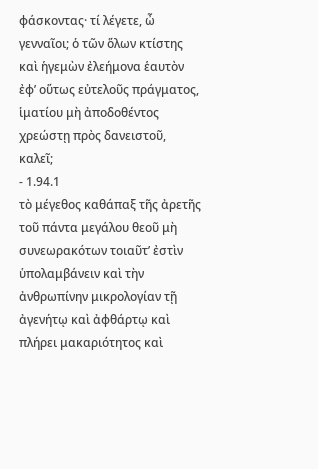φάσκοντας· τί λέγετε, ὦ γενναῖοι; ὁ τῶν ὅλων κτίστης καὶ ἡγεμὼν ἐλεήμονα ἑαυτὸν ἐφ’ οὕτως εὐτελοῦς πράγματος, ἱματίου μὴ ἀποδοθέντος χρεώστῃ πρὸς δανειστοῦ, καλεῖ;
- 1.94.1
τὸ μέγεθος καθάπαξ τῆς ἀρετῆς τοῦ πάντα μεγάλου θεοῦ μὴ συνεωρακότων τοιαῦτ’ ἐστὶν ὑπολαμβάνειν καὶ τὴν ἀνθρωπίνην μικρολογίαν τῇ ἀγενήτῳ καὶ ἀφθάρτῳ καὶ πλήρει μακαριότητος καὶ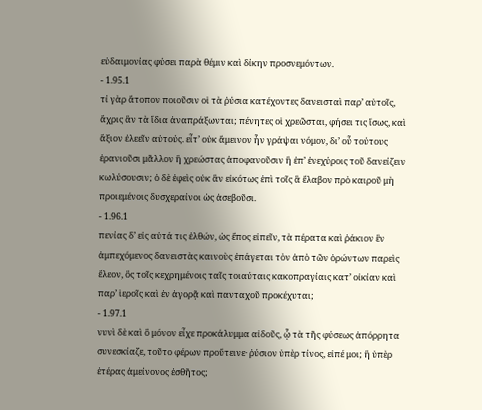εὐδαιμονίας φύσει παρὰ θέμιν καὶ δίκην προσνεμόντων.
- 1.95.1
τί γὰρ ἄτοπον ποιοῦσιν οἱ τὰ ῥύσια κατέχοντες δανεισταὶ παρ’ αὑτοῖς, ἄχρις ἂν τὰ ἴδια ἀναπράξωνται; πένητες οἱ χρεῶσται, φήσει τις ἴσως, καὶ ἄξιον ἐλεεῖν αὐτούς. εἶτ’ οὐκ ἄμεινον ἦν γράψαι νόμον, δι’ οὗ τούτους ἐρανιοῦσι μᾶλλον ἢ χρεώστας ἀποφανοῦσιν ἢ ἐπ’ ἐνεχύροις τοῦ δανείζειν κωλύσουσιν; ὁ δὲ ἐφεὶς οὐκ ἂν εἰκότως ἐπὶ τοῖς ἃ ἔλαβον πρὸ καιροῦ μὴ προιεμένοις δυσχεραίνοι ὡς ἀσεβοῦσι.
- 1.96.1
πενίας δ’ εἰς αὐτά τις ἐλθών, ὡς ἔπος εἰπεῖν, τὰ πέρατα καὶ ῥάκιον ἓν ἀμπεχόμενος δανειστὰς καινοὺς ἐπάγεται τὸν ἀπὸ τῶν ὁρώντων παρεὶς ἔλεον, ὃς τοῖς κεχρημένοις ταῖς τοιαύταις κακοπραγίαις κατ’ οἰκίαν καὶ παρ’ ἱεροῖς καὶ ἐν ἀγορᾷ καὶ πανταχοῦ προκέχυται;
- 1.97.1
νυνὶ δὲ καὶ ὃ μόνον εἶχε προκάλυμμα αἰδοῦς, ᾧ τὰ τῆς φύσεως ἀπόρρητα συνεσκίαζε, τοῦτο φέρων προὔτεινε· ῥύσιον ὑπὲρ τίνος, εἰπέ μοι; ἢ ὑπὲρ ἑτέρας ἀμείνονος ἐσθῆτος;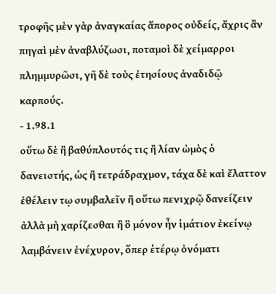τροφῆς μὲν γὰρ ἀναγκαίας ἄπορος οὐδείς, ἄχρις ἂν πηγαὶ μὲν ἀναβλύζωσι, ποταμοὶ δὲ χείμαρροι πλημμυρῶσι, γῆ δὲ τοὺς ἐτησίους ἀναδιδῷ καρπούς.
- 1.98.1
οὕτω δὲ ἢ βαθύπλουτός τις ἢ λίαν ὠμὸς ὁ δανειστής, ὡς ἢ τετράδραχμον, τάχα δὲ καὶ ἔλαττον ἐθέλειν τῳ συμβαλεῖν ἢ οὕτω πενιχρῷ δανείζειν ἀλλὰ μὴ χαρίζεσθαι ἢ ὃ μόνον ἦν ἱμάτιον ἐκείνῳ λαμβάνειν ἐνέχυρον, ὅπερ ἑτέρῳ ὀνόματι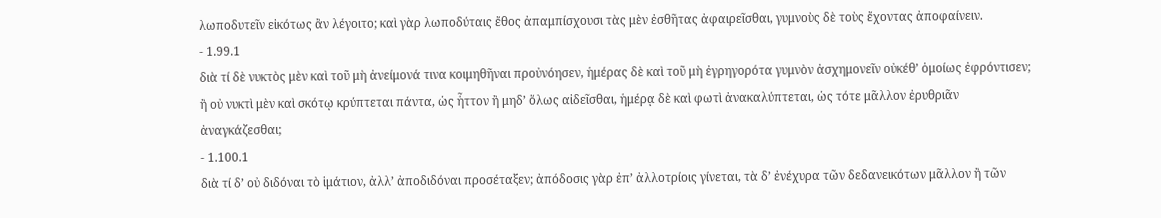λωποδυτεῖν εἰκότως ἂν λέγοιτο; καὶ γὰρ λωποδύταις ἔθος ἀπαμπίσχουσι τὰς μὲν ἐσθῆτας ἀφαιρεῖσθαι, γυμνοὺς δὲ τοὺς ἔχοντας ἀποφαίνειν.
- 1.99.1
διὰ τί δὲ νυκτὸς μὲν καὶ τοῦ μὴ ἀνείμονά τινα κοιμηθῆναι προὐνόησεν, ἡμέρας δὲ καὶ τοῦ μὴ ἐγρηγορότα γυμνὸν ἀσχημονεῖν οὐκέθ’ ὁμοίως ἐφρόντισεν; ἢ οὐ νυκτὶ μὲν καὶ σκότῳ κρύπτεται πάντα, ὡς ἧττον ἢ μηδ’ ὅλως αἰδεῖσθαι, ἡμέρᾳ δὲ καὶ φωτὶ ἀνακαλύπτεται, ὡς τότε μᾶλλον ἐρυθριᾶν ἀναγκάζεσθαι;
- 1.100.1
διὰ τί δ’ οὐ διδόναι τὸ ἱμάτιον, ἀλλ’ ἀποδιδόναι προσέταξεν; ἀπόδοσις γὰρ ἐπ’ ἀλλοτρίοις γίνεται, τὰ δ’ ἐνέχυρα τῶν δεδανεικότων μᾶλλον ἢ τῶν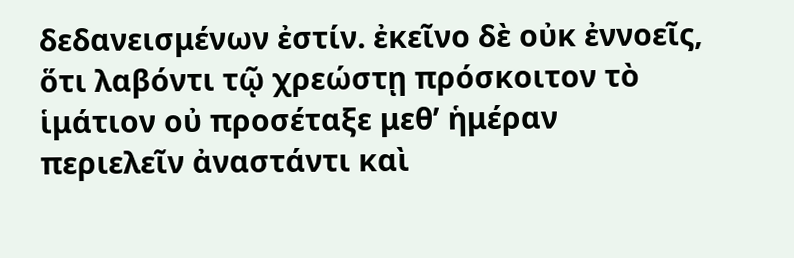δεδανεισμένων ἐστίν. ἐκεῖνο δὲ οὐκ ἐννοεῖς, ὅτι λαβόντι τῷ χρεώστῃ πρόσκοιτον τὸ ἱμάτιον οὐ προσέταξε μεθ’ ἡμέραν περιελεῖν ἀναστάντι καὶ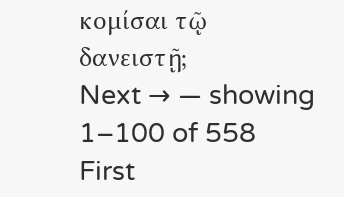κομίσαι τῷ δανειστῇ;
Next → — showing 1–100 of 558
First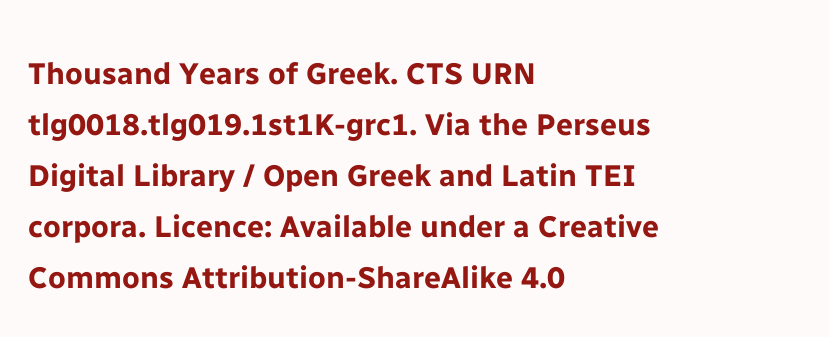Thousand Years of Greek. CTS URN tlg0018.tlg019.1st1K-grc1. Via the Perseus Digital Library / Open Greek and Latin TEI corpora. Licence: Available under a Creative Commons Attribution-ShareAlike 4.0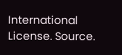International License. Source.